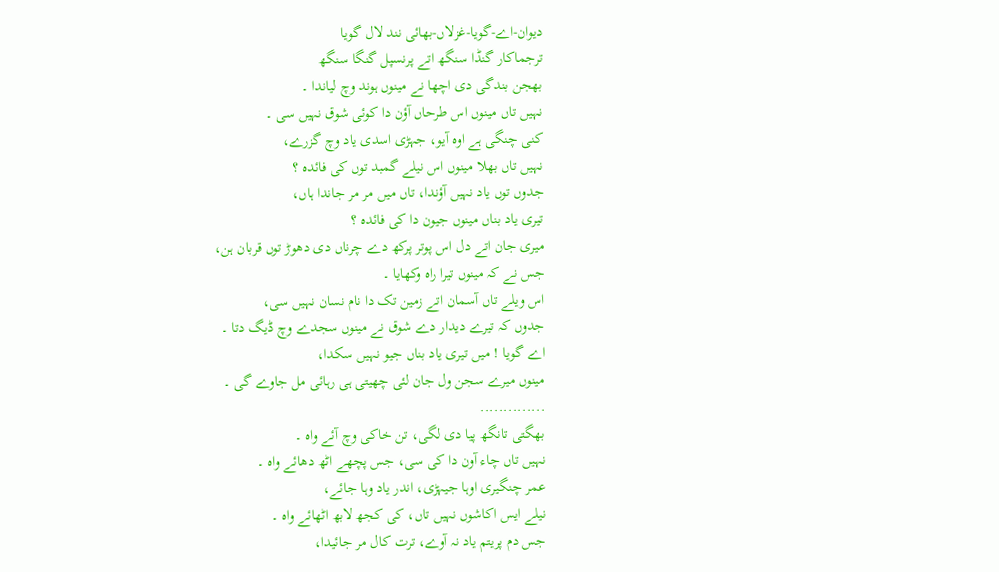دیوان-اے-گویا-غزلاں-بھائی نند لال گویا
ترجماکار گنڈا سنگھ اتے پرنسپل گنگا سنگھ
بھجن بندگی دی اچھا نے مینوں ہوند وچ لیاندا ۔
نہیں تاں مینوں اس طرحاں آؤن دا کوئی شوق نہیں سی ۔
کنی چنگی ہے اوہ آیو، جہڑی اسدی یاد وچ گزرے،
نہیں تاں بھلا مینوں اس نیلے گمبد توں کی فائدہ ؟
جدوں توں یاد نہیں آؤندا، تاں میں مر مر جاندا ہاں،
تیری یاد بناں مینوں جیون دا کی فائدہ ؟
میری جان اتے دل اس پوتر پرکھ دے چرناں دی دھوڑ توں قربان ہن،
جس نے کہ مینوں تیرا راہ وکھایا ۔
اس ویلے تاں آسمان اتے زمین تک دا نام نسان نہیں سی،
جدوں کہ تیرے دیدار دے شوق نے مینوں سجدے وچ ڈیگ دتا ۔
اے گویا ! میں تیری یاد بناں جیو نہیں سکدا،
مینوں میرے سجن ول جان لئی چھیتی ہی رہائی مل جاوے گی ۔
..............
بھگتی تانگھ پیا دی لگی، تن خاکی وچ آئے واہ ۔
نہیں تاں چاء آون دا کی سی، جس پچھے اٹھ دھائے واہ ۔
عمر چنگیری اوہا جیہڑی، اندر یاد وہا جائے،
نیلے ایس اکاشوں نہیں تاں، کی کجھ لابھ اٹھائے واہ ۔
جس دم پریتم یاد نہ آوے، ترت کال مر جائیدا،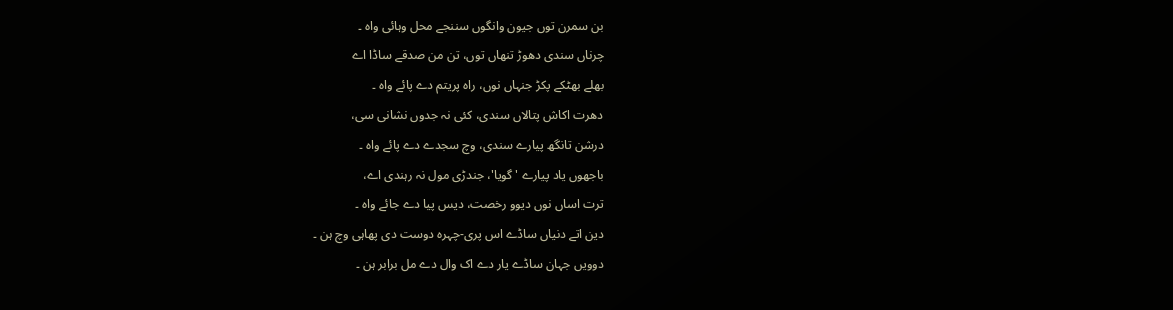بن سمرن توں جیون وانگوں سننجے محل وہائی واہ ۔
چرناں سندی دھوڑ تنھاں توں، تن من صدقے ساڈا اے
بھلے بھٹکے پکڑ جنہاں نوں، راہ پریتم دے پائے واہ ۔
دھرت اکاش پتالاں سندی، کئی نہ جدوں نشانی سی،
درشن تانگھ پیارے سندی، وچ سجدے دے پائے واہ ۔
باجھوں یاد پیارے 'گویا'، جندڑی مول نہ رہندی اے،
ترت اساں نوں دیوو رخصت، دیس پیا دے جائے واہ ۔
دین اتے دنیاں ساڈے اس پری-چہرہ دوست دی پھاہی وچ ہن ۔
دوویں جہان ساڈے یار دے اک وال دے مل برابر ہن ۔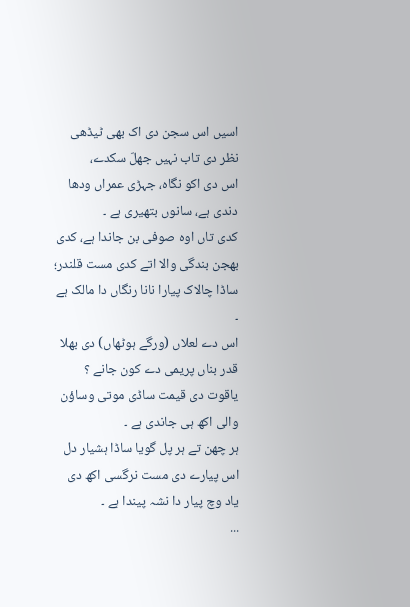اسیں اس سجن دی اک بھی ٹیڈھی نظر دی تاب نہیں جھلّ سکدے،
اس دی اکو نگاہ، جہڑی عمراں ودھا دندی ہے، سانوں بتھیری ہے ۔
کدی تاں اوہ صوفی بن جاندا ہے، کدی بھجن بندگی والا اتے کدی مست قلندر؛
ساڈا چالاک پیارا نانا رنگاں دا مالک ہے ۔
اس دے لعلاں (ورگے ہوٹھاں) دی بھلا قدر بناں پریمی دے کون جانے ؟
یاقوت دی قیمت ساڈی موتی وساؤن والی اکھ ہی جاندی ہے ۔
ہر چھن تے ہر پل گویا ساڈا ہشیار دل
اس پیارے دی مست نرگسی اکھ دی یاد وچ پیار دا نشہ پیندا ہے ۔
...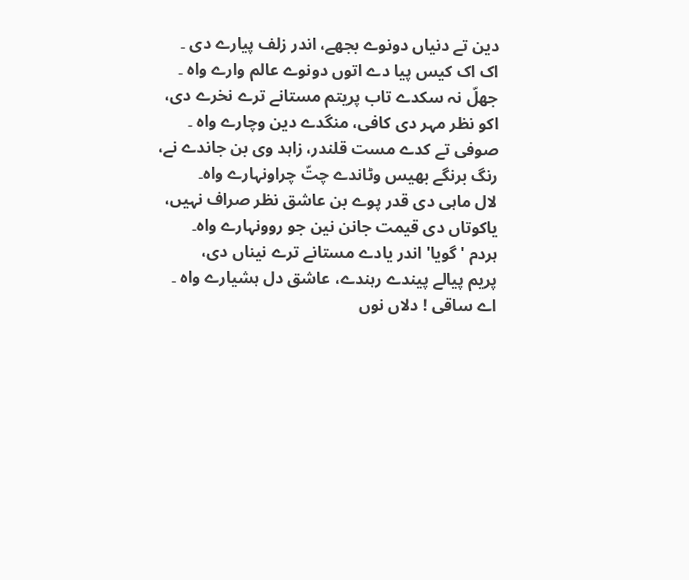دین تے دنیاں دونوے بجھے، اندر زلف پیارے دی ۔
اک اک کیس پیا دے اتوں دونوے عالم وارے واہ ۔
جھلّ نہ سکدے تاب پریتم مستانے ترے نخرے دی،
اکو نظر مہر دی کافی، منگدے دین وچارے واہ ۔
صوفی تے کدے مست قلندر، زاہد وی بن جاندے نے،
رنگ برنگے بھیس وٹاندے چتّ چراونہارے واہ۔
لال ماہی دی قدر پوے بن عاشق نظر صراف نہیں،
یاکوتاں دی قیمت جانن نین جو روونہارے واہ۔
ہردم 'گویا' اندر یادے مستانے ترے نیناں دی،
پریم پیالے پیندے رہندے، عاشق دل ہشیارے واہ ۔
اے ساقی ! دلاں نوں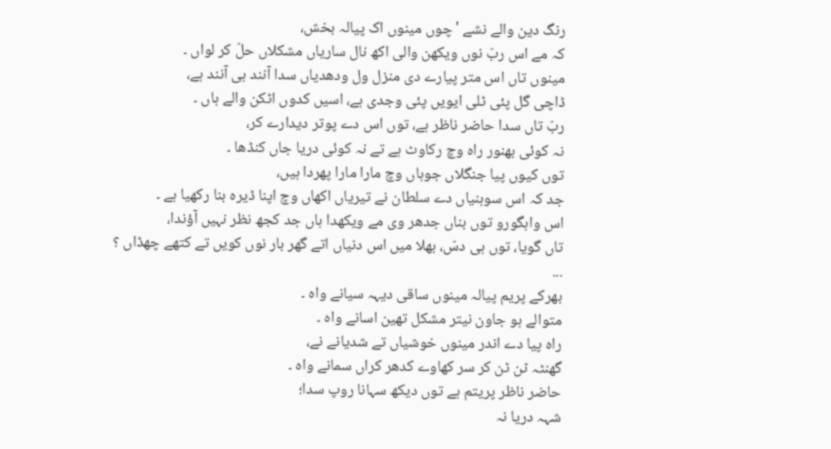رنگ دین والے نشے 'چوں مینوں اک پیالہ بخش،
کہ مے اس ربّ نوں ویکھن والی اکھ نال ساریاں مشکلاں حلّ کر لواں ۔
مینوں تاں اس متر پیارے دی منزل ول ودھدیاں سدا آنند ہی آنند ہے،
ڈاچی گل پئی ٹلی ایویں پئی وجدی ہے، اسیں کدوں اٹکن والے ہاں ۔
ربّ تاں سدا حاضر ناظر ہے، توں اس دے پوتر دیدارے کر،
نہ کوئی بھنور راہ وچ رکاوٹ ہے تے نہ کوئی دریا جاں کنڈھا ۔
توں کیوں پیا جنگلاں جوہاں وچ مارا مارا پھردا ہیں،
جد کہ اس سوہنیاں دے سلطان نے تیریاں اکھاں وچ اپنا ڈیرہ بنا رکھیا ہے ۔
اس واہگورو توں بناں جدھر وی مے ویکھدا ہاں جد کجھ نظر نہیں آؤندا،
تاں گویا، توں ہی دسّ، بھلا میں اس دنیاں اتے گھر بار نوں کویں تے کتھے چھڈاں ؟
...
بھرکے پریم پیالہ مینوں ساقی دیہہ سیانے واہ ۔
متوالے ہو جاون نیتر مشکل تھین اسانے واہ ۔
راہ پیا دے اندر مینوں خوشیاں تے شدیانے نے،
گھنٹہ ٹن ٹن کر سر کھاوے کدھر کراں سمانے واہ ۔
حاضر ناظر پریتم ہے توں دیکھ سہانا روپ سدا؛
شہہ دریا نہ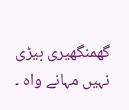گھمنگھیری بیڑی نہیں مہانے واہ ۔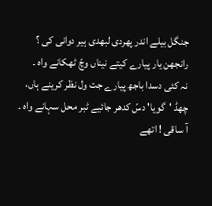جنگل بیلے اندر پھردی لبھدی ہیر دوانی کی ؟
رانجھن یار پیارے کیتے نیناں وچّ ٹھکانے واہ ۔
نہ کئی دسدا باجھ پیارے جت ول نظر کرینے ہاں،
چھڈ 'گویا' دسّ کدھر جائیے ٹبر محل سہانے واہ ۔
آ ساقی ! اتھے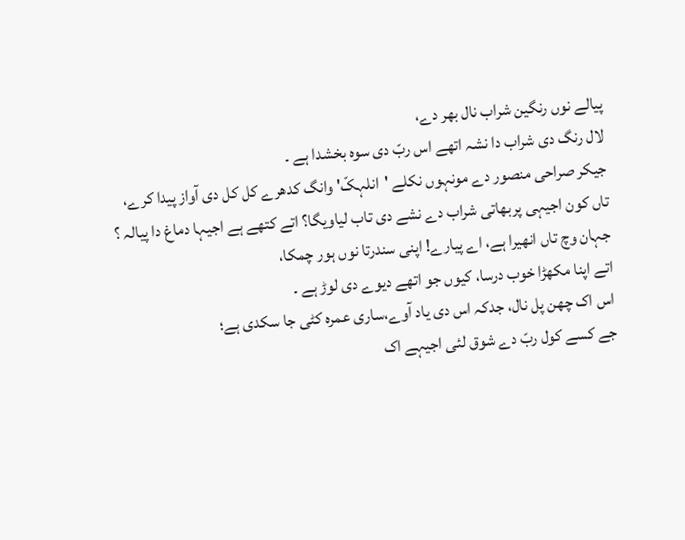پیالے نوں رنگین شراب نال بھر دے،
لال رنگ دی شراب دا نشہ اتھے اس ربّ دی سوہ بخشدا ہے ۔
جیکر صراحی منصور دے مونہوں نکلے 'انلہکّ' وانگ کدھرے کل کل دی آواز پیدا کرے،
تاں کون اجیہی پربھاتی شراب دے نشے دی تاب لیاویگا؟ اتے کتھے ہے اجیہا دماغ دا پیالہ ؟
جہان وچ تاں انھیرا ہے، اے پیارے! اپنی سندرتا نوں ہور چمکا،
اتے اپنا مکھڑا خوب درسا، کیوں جو اتھے دیوے دی لوڑ ہے ۔
اس اک چھن پل نال، جدکہ اس دی یاد آوے،ساری عمرہ کٹی جا سکدی ہے؛
جے کسے کول ربّ دے شوق لئی اجیہے اک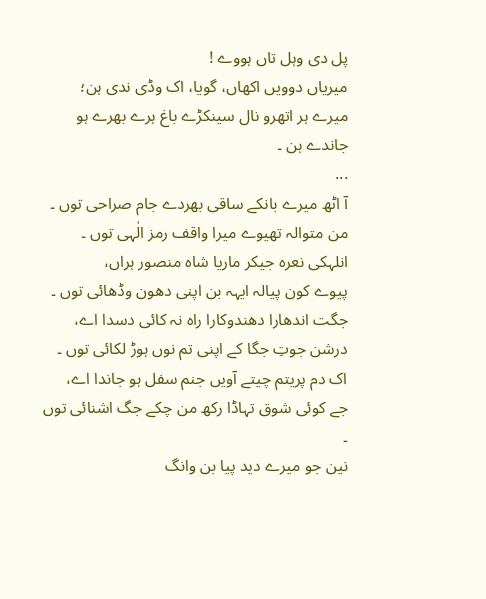پل دی وہل تاں ہووے !
میریاں دوویں اکھاں، گویا، اک وڈی ندی ہن؛
میرے ہر اتھرو نال سینکڑے باغ ہرے بھرے ہو جاندے ہن ۔
...
آ اٹھ میرے بانکے ساقی بھردے جام صراحی توں ۔
من متوالہ تھیوے میرا واقف رمز الٰہی توں ۔
انلہکی نعرہ جیکر ماریا شاہ منصور ہراں،
پیوے کون پیالہ ایہہ بن اپنی دھون وڈھائی توں ۔
جگت اندھارا دھندوکارا راہ نہ کائی دسدا اے،
درشن جوتِ جگا کے اپنی تم نوں ہوڑ لکائی توں ۔
اک دم پریتم چیتے آویں جنم سفل ہو جاندا اے،
جے کوئی شوق تہاڈا رکھ من چکے جگ اشنائی توں ۔
نین جو میرے دید پیا بن وانگ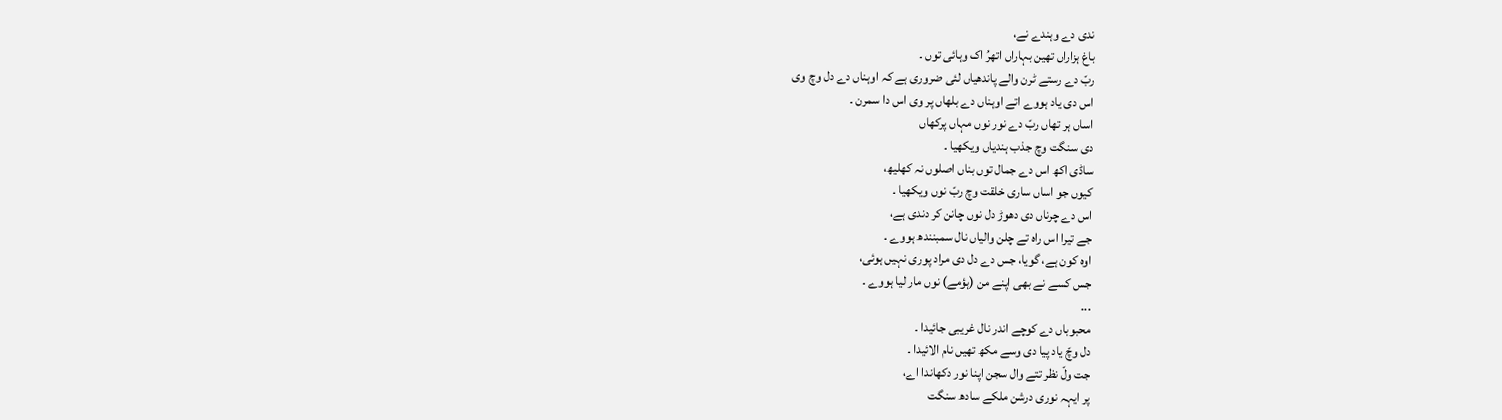ندی دے وہندے نے،
باغ ہزاراں تھین بہاراں اتھرُ اک وہائی توں ۔
ربّ دے رستے ٹرن والے پاندھیاں لئی ضروری ہے کہ اوہناں دے دل وچ وی
اس دی یاد ہووے اتے اوہناں دے بلھاں پر وی اس دا سمرن ۔
اساں ہر تھاں ربّ دے نور نوں مہاں پرکھاں
دی سنگت وچ جذب ہندیاں ویکھیا ۔
ساڈی اکھ اس دے جمال توں بناں اصلوں نہ کھلیھ،
کیوں جو اساں ساری خلقت وچ ربّ نوں ویکھیا ۔
اس دے چرناں دی دھوڑ دل نوں چانن کر دندی ہے،
جے تیرا اس راہ تے چلن والیاں نال سمبنندھ ہووے ۔
اوہ کون ہے، گویا، جس دے دل دی مراد پوری نہیں ہوئی،
جس کسے نے بھی اپنے من (ہؤمے) نوں مار لیا ہووے ۔
...
محبوباں دے کوچے اندر نال غریبی جائیدا ۔
دل وچّ یاد پیا دی وسے مکھ تھیں نام الائیدا ۔
جت ولّ نظر تتے وال سجن اپنا نور دکھاندا اے،
پر ایہہ نوری درشن ملکے سادھ سنگت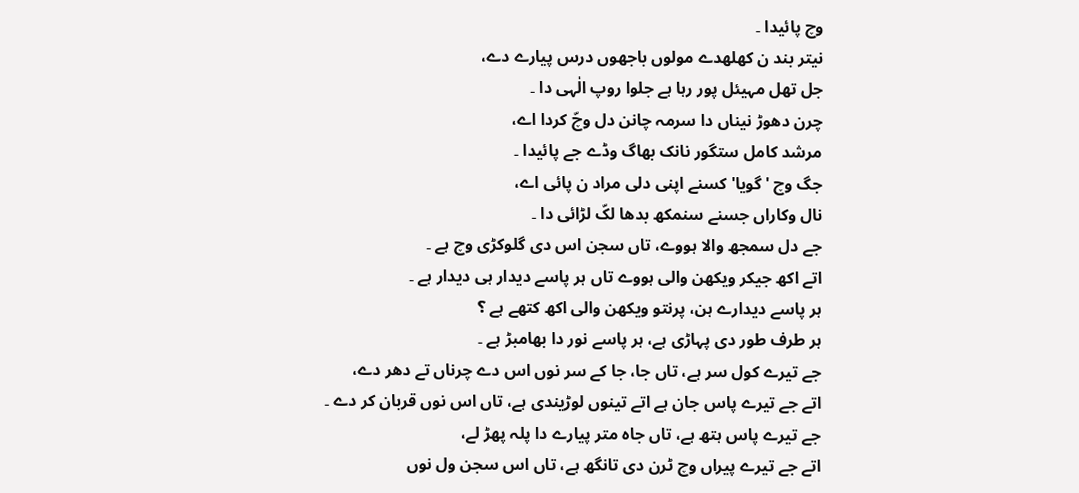وچ پائیدا ۔
نیتر بند ن کھلھدے مولوں باجھوں درس پیارے دے،
جل تھل مہیئل پور رہا ہے جلوا روپ الٰہی دا ۔
چرن دھوڑ نیناں دا سرمہ چانن دل وچّ کردا اے،
مرشد کامل ستگور نانک بھاگ وڈے جے پائیدا ۔
جگ وچ 'گویا' کسنے اپنی دلی مراد ن پائی اے،
نال وکاراں جسنے سنمکھ بدھا لکّ لڑائی دا ۔
جے دل سمجھ والا ہووے، تاں سجن اس دی گلوکڑی وچ ہے ۔
اتے اکھ جیکر ویکھن والی ہووے تاں ہر پاسے دیدار ہی دیدار ہے ۔
ہر پاسے دیدارے ہن، پرنتو ویکھن والی اکھ کتھے ہے ؟
ہر طرف طور دی پہاڑی ہے، ہر پاسے نور دا بھامبڑ ہے ۔
جے تیرے کول سر ہے، تاں جا، جا کے سر نوں اس دے چرناں تے دھر دے،
اتے جے تیرے پاس جان ہے اتے تینوں لوڑیندی ہے، تاں اس نوں قربان کر دے ۔
جے تیرے پاس ہتھ ہے، تاں جاہ متر پیارے دا پلہ پھڑ لے،
اتے جے تیرے پیراں وچ ٹرن دی تانگھ ہے، تاں اس سجن ول نوں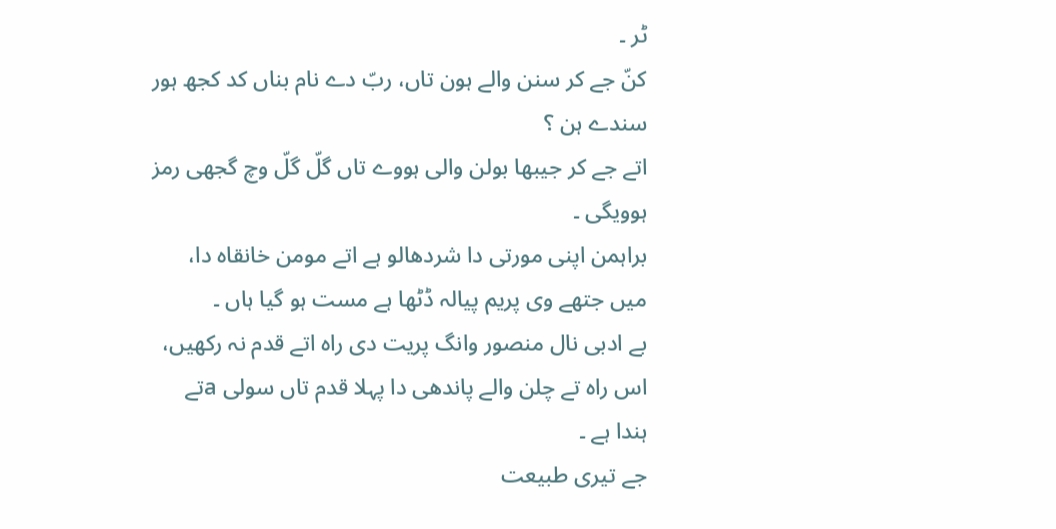ٹر ۔
کنّ جے کر سنن والے ہون تاں، ربّ دے نام بناں کد کجھ ہور سندے ہن ؟
اتے جے کر جیبھا بولن والی ہووے تاں گلّ گلّ وچ گجھی رمز ہوویگی ۔
براہمن اپنی مورتی دا شردھالو ہے اتے مومن خانقاہ دا،
میں جتھے وی پریم پیالہ ڈٹھا ہے مست ہو گیا ہاں ۔
بے ادبی نال منصور وانگ پریت دی راہ اتے قدم نہ رکھیں،
اس راہ تے چلن والے پاندھی دا پہلا قدم تاں سولی aتے ہندا ہے ۔
جے تیری طبیعت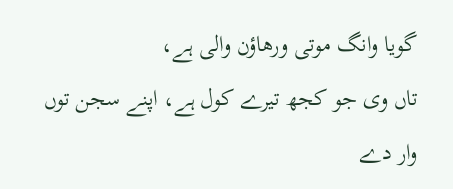گویا وانگ موتی ورھاؤن والی ہے،
تاں وی جو کجھ تیرے کول ہے، اپنے سجن توں وار دے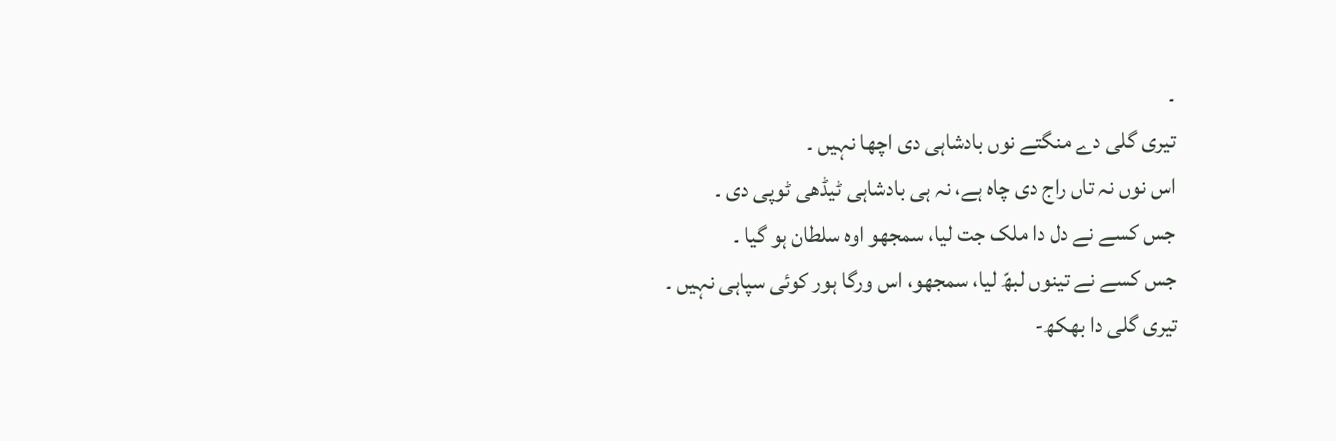۔
تیری گلی دے منگتے نوں بادشاہی دی اچھا نہیں ۔
اس نوں نہ تاں راج دی چاہ ہے، نہ ہی بادشاہی ٹیڈھی ٹوپی دی ۔
جس کسے نے دل دا ملک جت لیا، سمجھو اوہ سلطان ہو گیا ۔
جس کسے نے تینوں لبھّ لیا، سمجھو، اس ورگا ہور کوئی سپاہی نہیں ۔
تیری گلی دا بھکھ-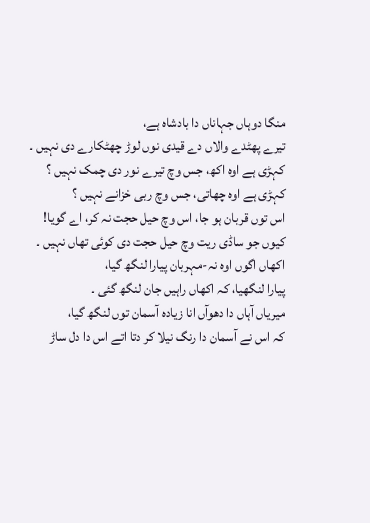منگا دوہاں جہاناں دا بادشاہ ہے،
تیرے پھٹدے والاں دے قیدی نوں لوڑ چھٹکارے دی نہیں ۔
کہڑی ہے اوہ اکھ، جس وچ تیرے نور دی چمک نہیں ؟
کہڑی ہے اوہ چھاتی، جس وچ ربی خزانے نہیں ؟
اس توں قربان ہو جا، اس وچ حیل حجت نہ کر، اے گویا!
کیوں جو ساڈی ریت وچ حیل حجت دی کوئی تھاں نہیں ۔
اکھاں اگوں اوہ نہ-مہربان پیارا لنگھ گیا،
پیارا لنگھیا، کہ اکھاں راہیں جان لنگھ گئی ۔
میریاں آہاں دا دھوآں انا زیادہ آسمان توں لنگھ گیا،
کہ اس نے آسمان دا رنگ نیلا کر دتا اتے اس دا دل ساڑ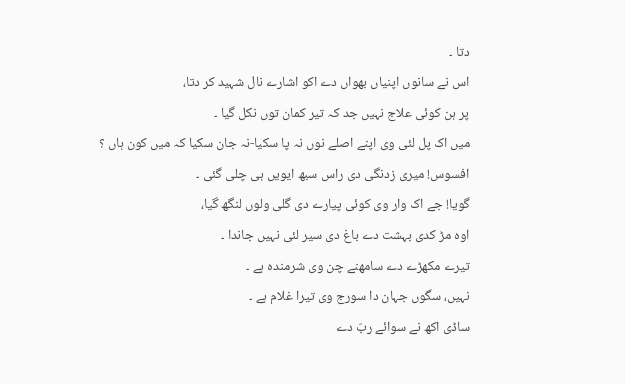دتا ۔
اس نے سانوں اپنیاں بھواں دے اکو اشارے نال شہید کر دتا،
پر ہن کوئی علاج نہیں جد کہ تیر کمان توں نکل گیا ۔
میں اک پل لئی وی اپنے اصلے نوں نہ پا سکیا-نہ جان سکیا کہ میں کون ہاں ؟
افسوس! میری زدنگی دی راس سبھ ایویں ہی چلی گئی ۔
گویا! جے اک وار وی کوئی پیارے دی گلی ولوں لنگھ گیا،
اوہ مڑ کدی بہشت دے باغ دی سیر لئی نہیں جاندا ۔
تیرے مکھڑے دے سامھنے چن وی شرمندہ ہے ۔
نہیں، سگوں جہان دا سورج وی تیرا غلام ہے ۔
ساڈی اکھ نے سوائے ربّ دے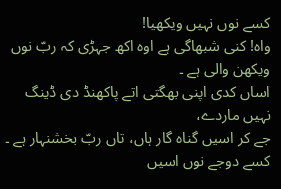کسے نوں نہیں ویکھیا!
واہ! کنی شبھاگی ہے اوہ اکھ جہڑی کہ ربّ نوں ویکھن والی ہے ۔
اساں کدی اپنی بھگتی اتے پاکھنڈ دی ڈینگ نہیں ماردے،
جے کر اسیں گناہ گار ہاں، تاں ربّ بخشنہار ہے ۔
کسے دوجے نوں اسیں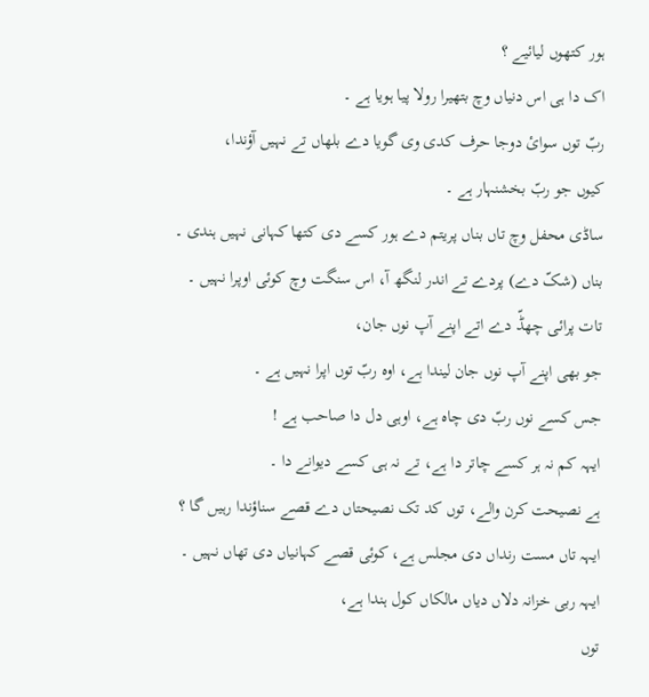ہور کتھوں لیائیے ؟
اک دا ہی اس دنیاں وچ بتھیرا رولا پیا ہویا ہے ۔
ربّ توں سوائ دوجا حرف کدی وی گویا دے بلھاں تے نہیں آؤندا،
کیوں جو ربّ بخشنہار ہے ۔
ساڈی محفل وچ تاں بناں پریتم دے ہور کسے دی کتھا کہانی نہیں ہندی ۔
بناں (شکّ دے) پردے تے اندر لنگھ آ، اس سنگت وچ کوئی اوپرا نہیں ۔
تات پرائی چھڈّ دے اتے اپنے آپ نوں جان،
جو بھی اپنے آپ نوں جان لیندا ہے، اوہ ربّ توں اپرا نہیں ہے ۔
جس کسے نوں ربّ دی چاہ ہے، اوہی دل دا صاحب ہے !
ایہہ کم نہ ہر کسے چاتر دا ہے، تے نہ ہی کسے دیوانے دا ۔
ہے نصیحت کرن والے، توں کد تک نصیحتاں دے قصے سناؤندا رہیں گا ؟
ایہہ تاں مست رنداں دی مجلس ہے، کوئی قصے کہانیاں دی تھاں نہیں ۔
ایہہ ربی خزانہ دلاں دیاں مالکاں کول ہندا ہے،
توں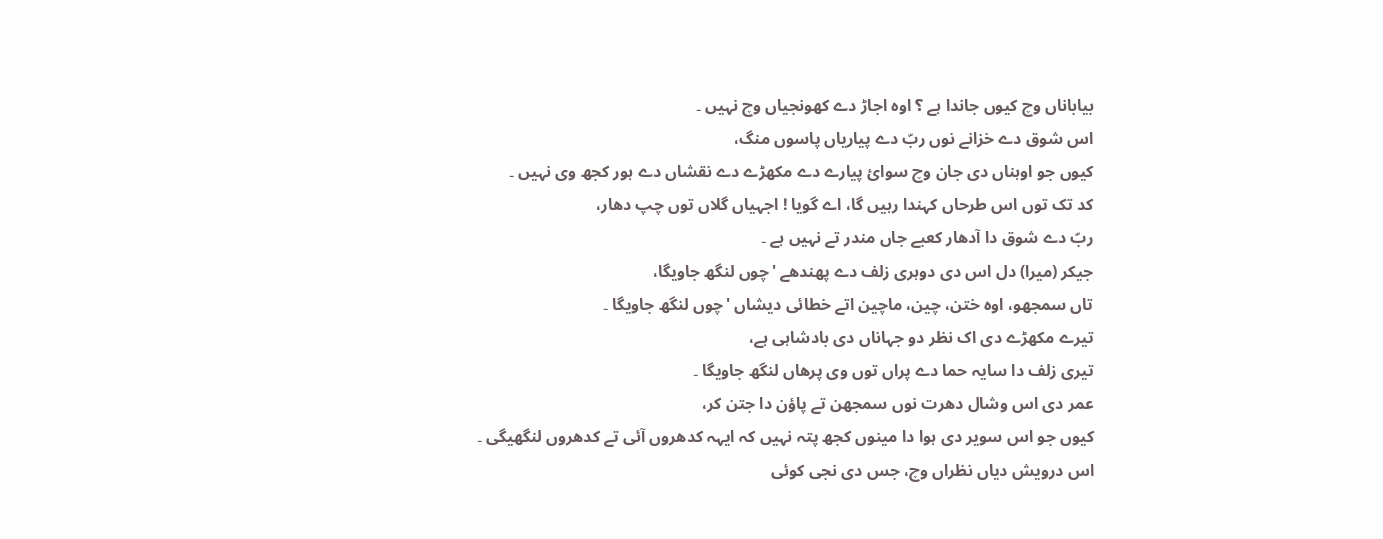بیاباناں وچ کیوں جاندا ہے ؟ اوہ اجاڑ دے کھونجیاں وچ نہیں ۔
اس شوق دے خزانے نوں ربّ دے پیاریاں پاسوں منگ،
کیوں جو اوہناں دی جان وچ سوائ پیارے دے مکھڑے دے نقشاں دے ہور کجھ وی نہیں ۔
کد تک توں اس طرحاں کہندا رہیں گا، اے گویا ! اجہیاں گلاں توں چپ دھار،
ربّ دے شوق دا آدھار کعبے جاں مندر تے نہیں ہے ۔
جیکر (میرا) دل اس دی دوہری زلف دے پھندھے 'چوں لنگھ جاویگا،
تاں سمجھو، اوہ ختن، چین، ماچین اتے خطائی دیشاں 'چوں لنگھ جاویگا ۔
تیرے مکھڑے دی اک نظر دو جہاناں دی بادشاہی ہے،
تیری زلف دا سایہ حما دے پراں توں وی پرھاں لنگھ جاویگا ۔
عمر دی اس وشال دھرت نوں سمجھن تے پاؤن دا جتن کر،
کیوں جو اس سویر دی ہوا دا مینوں کجھ پتہ نہیں کہ ایہہ کدھروں آئی تے کدھروں لنگھیگی ۔
اس درویش دیاں نظراں وچ، جس دی نجی کوئی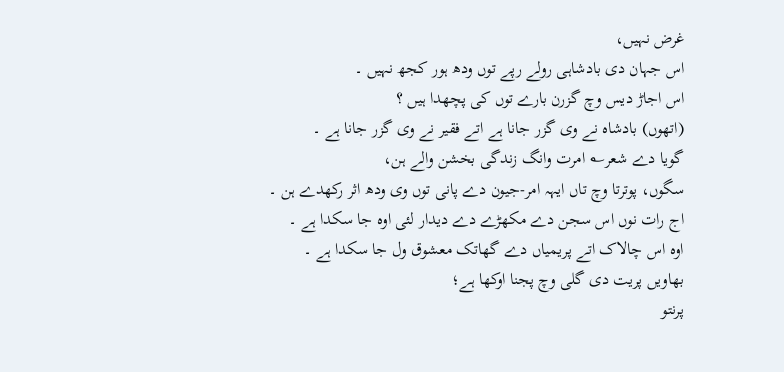غرض نہیں،
اس جہان دی بادشاہی رولے رپے توں ودھ ہور کجھ نہیں ۔
اس اجاڑ دیس وچ گزرن بارے توں کی پچھدا ہیں ؟
(اتھوں) بادشاہ نے وی گزر جانا ہے اتے فقیر نے وی گزر جانا ہے ۔
گویا دے شعر؎ امرت وانگ زندگی بخشن والے ہن،
سگوں، پوترتا وچ تاں ایہہ امر-جیون دے پانی توں وی ودھ اثر رکھدے ہن ۔
اج رات نوں اس سجن دے مکھڑے دے دیدار لئی اوہ جا سکدا ہے ۔
اوہ اس چالاک اتے پریمیاں دے گھاتک معشوق ول جا سکدا ہے ۔
بھاویں پریت دی گلی وچ پجنا اوکھا ہے؛
پرنتو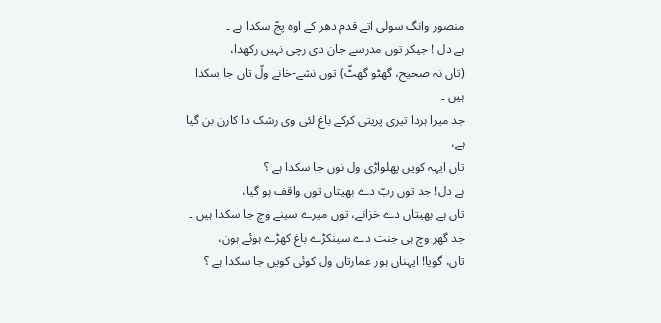منصور وانگ سولی اتے قدم دھر کے اوہ پجّ سکدا ہے ۔
ہے دل ! جیکر توں مدرسے جان دی رچی نہیں رکھدا،
(تاں نہ صحیح، گھٹو گھٹّ) توں نشے-خانے ولّ تاں جا سکدا ہیں ۔
جد میرا ہردا تیری پریتی کرکے باغ لئی وی رشک دا کارن بن گیا ہے،
تاں ایہہ کویں پھلواڑی ول نوں جا سکدا ہے ؟
ہے دل! جد توں ربّ دے بھیتاں توں واقف ہو گیا،
تاں ہے بھیتاں دے خزانے، توں میرے سینے وچ جا سکدا ہیں ۔
جد گھر وچ ہی جنت دے سینکڑے باغ کھڑے ہوئے ہون،
تاں، گویا! ایہناں ہور عمارتاں ول کوئی کویں جا سکدا ہے ؟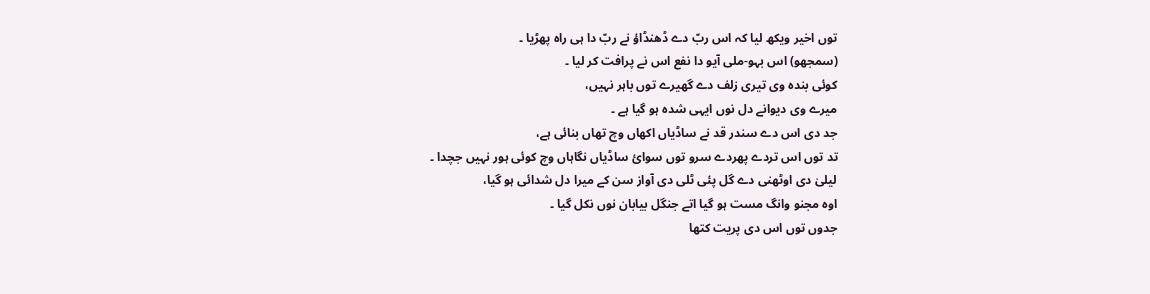توں اخیر ویکھ لیا کہ اس ربّ دے ڈھنڈاؤ نے ربّ دا ہی راہ پھڑیا ۔
(سمجھو) اس بہو-ملی آیو دا نفع اس نے پرافت کر لیا ۔
کوئی بندہ وی تیری زلف دے گھیرے توں باہر نہیں،
میرے وی دیوانے دل نوں ایہی شدہ ہو گیا ہے ۔
جد دی اس دے سندر قد نے ساڈیاں اکھاں وچ تھاں بنائی ہے،
تد توں اس تردے پھردے سرو توں سوائ ساڈیاں نگاہاں وچ کوئی ہور نہیں جچدا ۔
لیلیٰ دی اوٹھنی دے گل پئی ٹلی دی آواز سن کے میرا دل شدائی ہو گیا،
اوہ مجنو وانگ مست ہو گیا اتے جنگل بیابان نوں نکل گیا ۔
جدوں توں اس دی پریت کتھا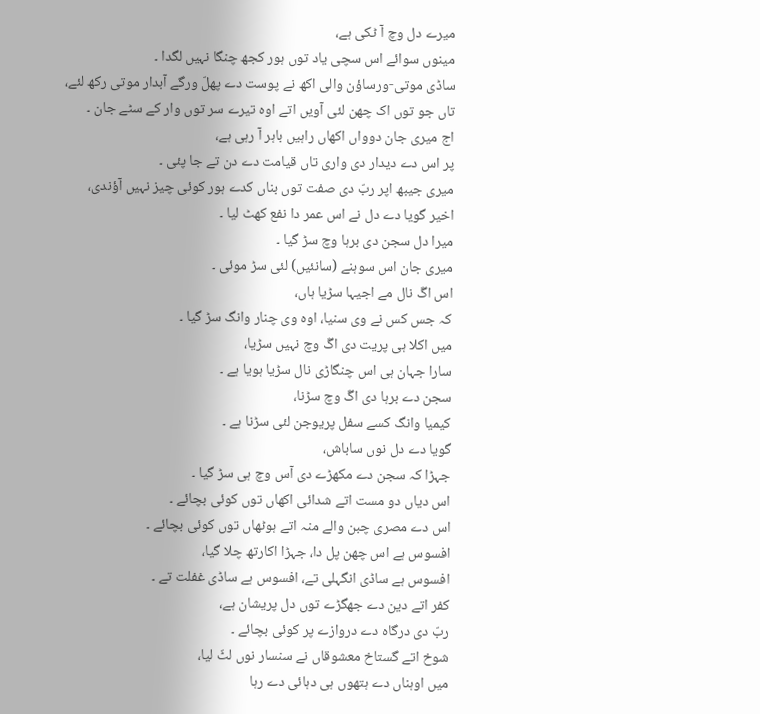میرے دل وچ آ ٹکی ہے،
مینوں سوائے اس سچی یاد توں ہور کجھ چنگا نہیں لگدا ۔
ساڈی موتی-ورساؤن والی اکھ نے پوست دے پھلّ ورگے آبدار موتی رکھ لئے،
تاں جو توں اک چھن لئی آویں اتے اوہ تیرے سر توں وار کے سٹے جان ۔
اج میری جان دوواں اکھاں راہیں باہر آ رہی ہے،
پر اس دے دیدار دی واری تاں قیامت دے دن تے جا پئی ۔
میری جیبھ اپر ربّ دی صفت توں بناں کدے ہور کوئی چیز نہیں آؤندی،
اخیر گویا دے دل نے اس عمر دا نفع کھٹ لیا ۔
میرا دل سجن دی برہا وچ سڑ گیا ۔
میری جان اس سوہنے (سانئیں) لئی سڑ موئی ۔
اس اگّ نال مے اجیہا سڑیا ہاں،
کہ جس کس نے وی سنیا، اوہ وی چنار وانگ سڑ گیا ۔
میں اکلا ہی پریت دی اگّ وچ نہیں سڑیا،
سارا جہان ہی اس چنگاڑی نال سڑیا ہویا ہے ۔
سجن دے برہا دی اگّ وچ سڑنا،
کیمیا وانگ کسے سفل پریوجن لئی سڑنا ہے ۔
گویا دے دل نوں ساباش،
جہڑا کہ سجن دے مکھڑے دی آس وچ ہی سڑ گیا ۔
اس دیاں دو مست اتے شدائی اکھاں توں کوئی بچائے ۔
اس دے مصری چبن والے منہ اتے ہوٹھاں توں کوئی بچائے ۔
افسوس ہے اس چھن پل دا، جہڑا اکارتھ چلا گیا،
افسوس ہے ساڈی انگہلی تے، افسوس ہے ساڈی غفلت تے ۔
کفر اتے دین دے جھگڑے توں دل پریشان ہے،
ربّ دی درگاہ دے دروازے پر کوئی بچائے ۔
شوخ اتے گستاخ معشوقاں نے سنسار نوں لٹّ لیا،
میں اوہناں دے ہتھوں ہی دہائی دے رہا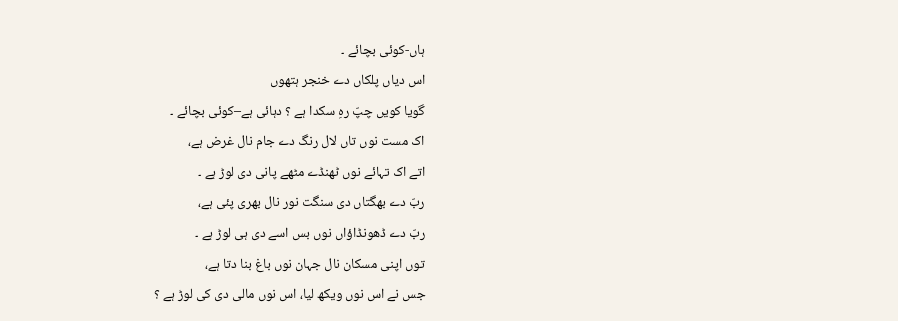ہاں-کوئی بچائے ۔
اس دیاں پلکاں دے خنجر ہتھوں
گویا کویں چپّ رہِ سکدا ہے ؟ دہائی ہے–کوئی بچائے ۔
اک مست نوں تاں لال رنگ دے جام نال غرض ہے،
اتے اک تہائے نوں ٹھنڈے مٹھے پانی دی لوڑ ہے ۔
ربّ دے بھگتاں دی سنگت نور نال بھری پئی ہے،
ربّ دے ڈھونڈاؤاں نوں بس اسے دی ہی لوڑ ہے ۔
توں اپنی مسکان نال جہان نوں باغ بنا دتا ہے،
جس نے اس نوں ویکھ لیا، اس نوں مالی دی کی لوڑ ہے ؟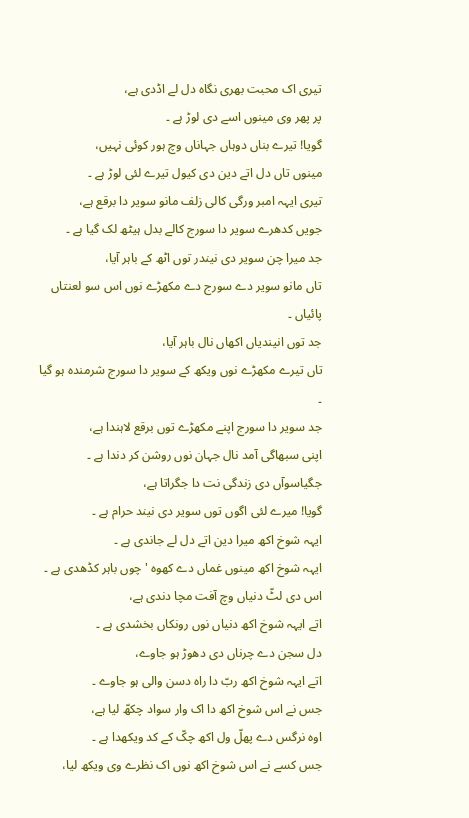تیری اک محبت بھری نگاہ دل لے اڈدی ہے،
پر پھر وی مینوں اسے دی لوڑ ہے ۔
گویا! تیرے بناں دوہاں جہاناں وچ ہور کوئی نہیں،
مینوں تاں دل اتے دین دی کیول تیرے لئی لوڑ ہے ۔
تیری ایہہ امبر ورگی کالی زلف مانو سویر دا برقع ہے،
جویں کدھرے سویر دا سورج کالے بدل ہیٹھ لک گیا ہے ۔
جد میرا چن سویر دی نیندر توں اٹھ کے باہر آیا،
تاں مانو سویر دے سورج دے مکھڑے نوں اس سو لعنتاں پائیاں ۔
جد توں انیندیاں اکھاں نال باہر آیا،
تاں تیرے مکھڑے نوں ویکھ کے سویر دا سورج شرمندہ ہو گیا ۔
جد سویر دا سورج اپنے مکھڑے توں برقع لاہندا ہے،
اپنی سبھاگی آمد نال جہان نوں روشن کر دندا ہے ۔
جگیاسوآں دی زندگی نت دا جگراتا ہے،
گویا! میرے لئی اگوں توں سویر دی نیند حرام ہے ۔
ایہہ شوخ اکھ میرا دین اتے دل لے جاندی ہے ۔
ایہہ شوخ اکھ مینوں غماں دے کھوہ 'چوں باہر کڈھدی ہے ۔
اس دی لٹّ دنیاں وچ آفت مچا دندی ہے،
اتے ایہہ شوخ اکھ دنیاں نوں رونکاں بخشدی ہے ۔
دل سجن دے چرناں دی دھوڑ ہو جاوے،
اتے ایہہ شوخ اکھ ربّ دا راہ دسن والی ہو جاوے ۔
جس نے اس شوخ اکھ دا اک وار سواد چکھّ لیا ہے،
اوہ نرگس دے پھلّ ول اکھ چکّ کے کد ویکھدا ہے ۔
جس کسے نے اس شوخ اکھ نوں اک نظرے وی ویکھ لیا،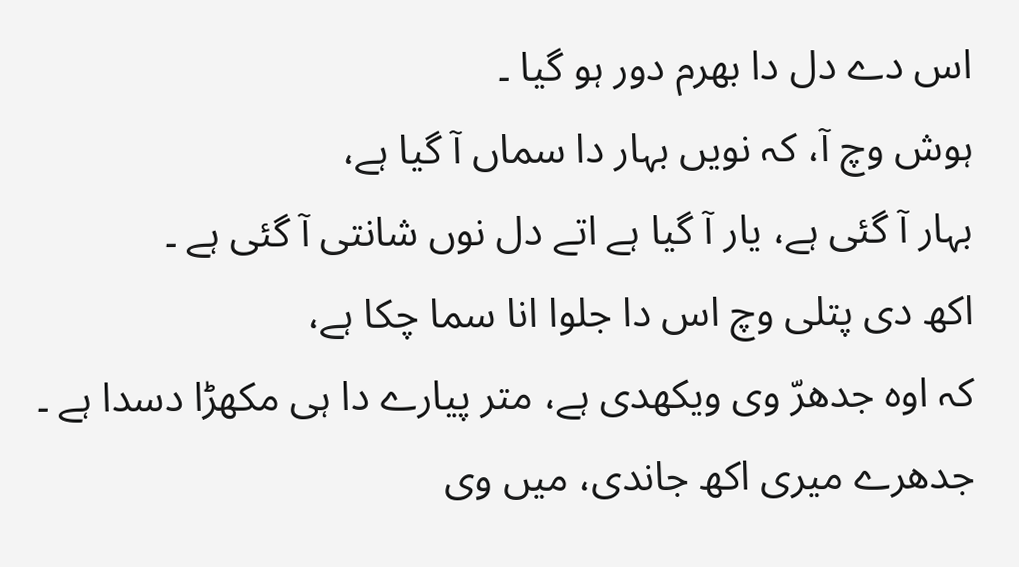اس دے دل دا بھرم دور ہو گیا ۔
ہوش وچ آ، کہ نویں بہار دا سماں آ گیا ہے،
بہار آ گئی ہے، یار آ گیا ہے اتے دل نوں شانتی آ گئی ہے ۔
اکھ دی پتلی وچ اس دا جلوا انا سما چکا ہے،
کہ اوہ جدھرّ وی ویکھدی ہے، متر پیارے دا ہی مکھڑا دسدا ہے ۔
جدھرے میری اکھ جاندی، میں وی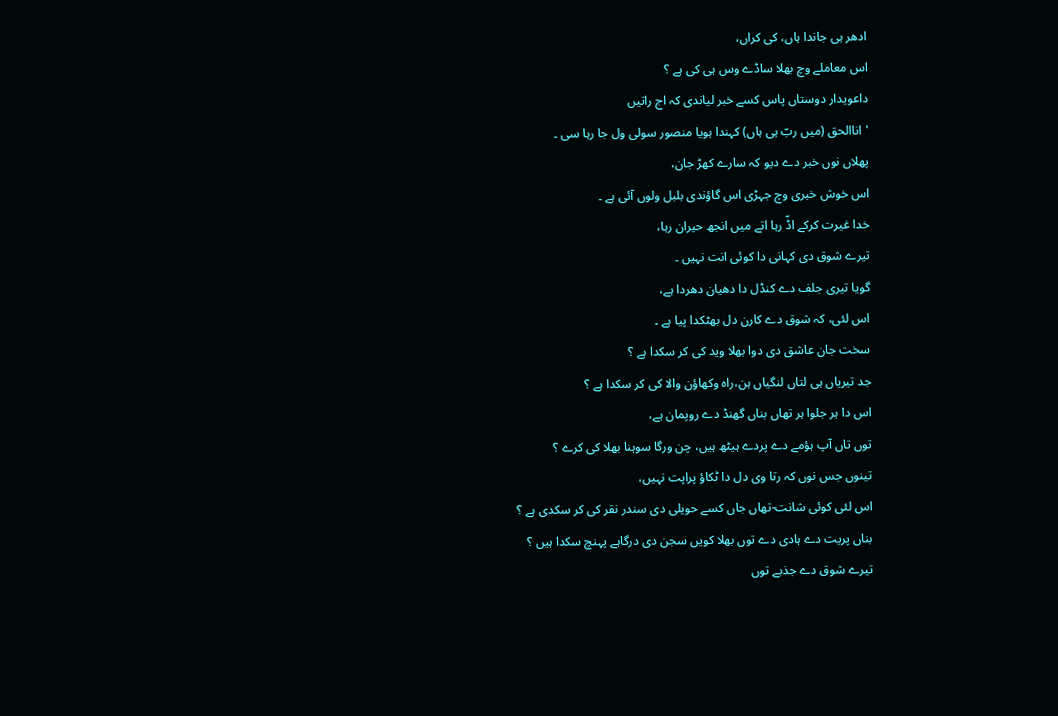ادھر ہی جاندا ہاں، کی کراں،
اس معاملے وچ بھلا ساڈے وس ہی کی ہے ؟
داعویدار دوستاں پاس کسے خبر لیاندی کہ اج راتیں
'اناالحق (میں ربّ ہی ہاں) کہندا ہویا منصور سولی ول جا رہا سی ۔
پھلاں نوں خبر دے دیو کہ سارے کھڑ جان،
اس خوش خبری وچ جہڑی اس گاؤندی بلبل ولوں آئی ہے ۔
خدا غیرت کرکے اڈّ رہا اتے میں انجھ حیران رہا،
تیرے شوق دی کہانی دا کوئی انت نہیں ۔
گویا تیری جلف دے کنڈل دا دھیان دھردا ہے،
اس لئی، کہ شوق دے کارن دل بھٹکدا پیا ہے ۔
سخت جان عاشق دی دوا بھلا وید کی کر سکدا ہے ؟
جد تیریاں ہی لتاں لنگیاں ہن،راہ وکھاؤن والا کی کر سکدا ہے ؟
اس دا ہر جلوا ہر تھاں بناں گھنڈ دے روپمان ہے،
توں تاں آپ ہؤمے دے پردے ہیٹھ ہیں، چن ورگا سوہنا بھلا کی کرے ؟
تینوں جس نوں کہ رتا وی دل دا ٹکاؤ پراپت نہیں،
اس لئی کوئی شانت-تھاں جاں کسے حویلی دی سندر نقر کی کر سکدی ہے ؟
بناں پریت دے ہادی دے توں بھلا کویں سجن دی درگاہے پہنچ سکدا ہیں ؟
تیرے شوق دے جذبے توں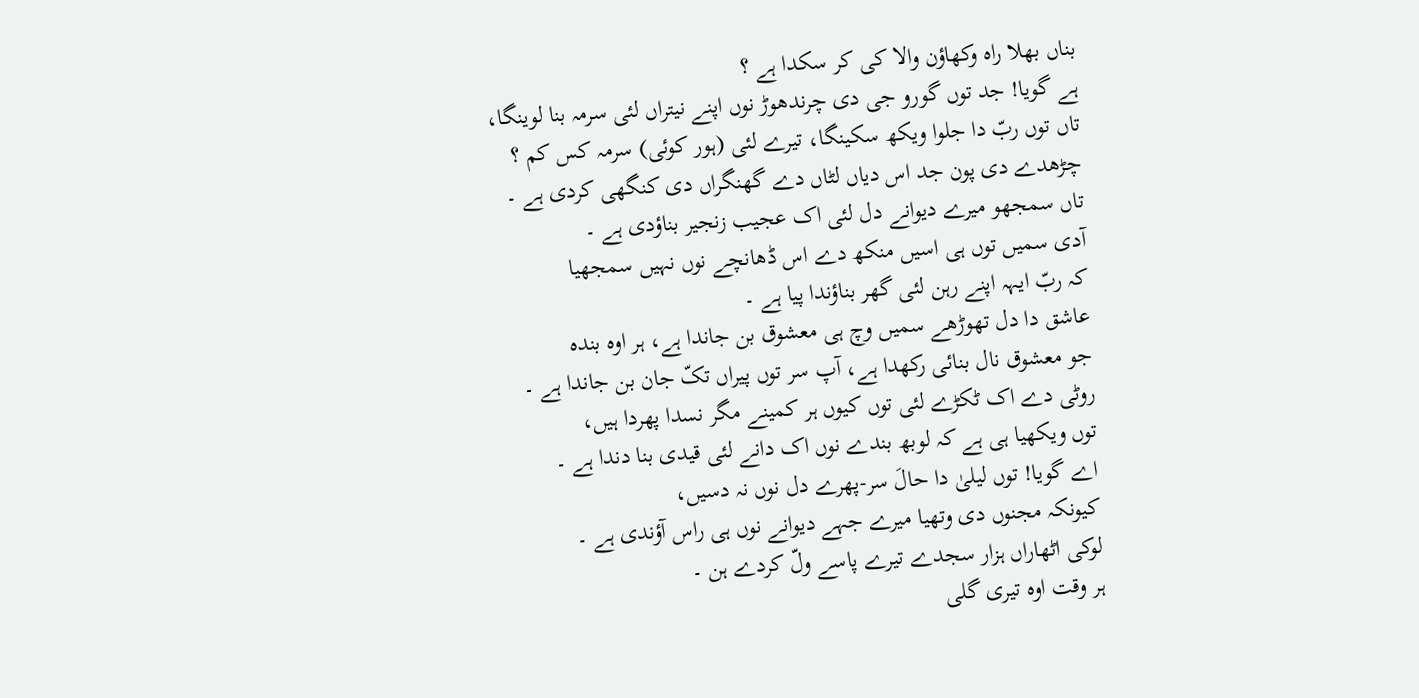بناں بھلا راہ وکھاؤن والا کی کر سکدا ہے ؟
ہے گویا! جد توں گورو جی دی چرندھوڑ نوں اپنے نیتراں لئی سرمہ بنا لوینگا،
تاں توں ربّ دا جلوا ویکھ سکینگا، تیرے لئی (ہور کوئی) سرمہ کس کم ؟
چڑھدے دی پون جد اس دیاں لٹاں دے گھنگراں دی کنگھی کردی ہے ۔
تاں سمجھو میرے دیوانے دل لئی اک عجیب زنجیر بناؤدی ہے ۔
آدی سمیں توں ہی اسیں منکھ دے اس ڈھانچے نوں نہیں سمجھیا
کہ ربّ ایہہ اپنے رہن لئی گھر بناؤندا پیا ہے ۔
عاشق دا دل تھوڑھے سمیں وچ ہی معشوق بن جاندا ہے، ہر اوہ بندہ
جو معشوق نال بنائی رکھدا ہے، آپ سر توں پیراں تکّ جان بن جاندا ہے ۔
روٹی دے اک ٹکڑے لئی توں کیوں ہر کمینے مگر نسدا پھردا ہیں،
توں ویکھیا ہی ہے کہ لوبھ بندے نوں اک دانے لئی قیدی بنا دندا ہے ۔
اے گویا! توں لیلیٰ دا حالَ سر-پھرے دل نوں نہ دسیں،
کیونکہ مجنوں دی وتھیا میرے جہے دیوانے نوں ہی راس آؤندی ہے ۔
لوکی اٹھاراں ہزار سجدے تیرے پاسے ولّ کردے ہن ۔
ہر وقت اوہ تیری گلی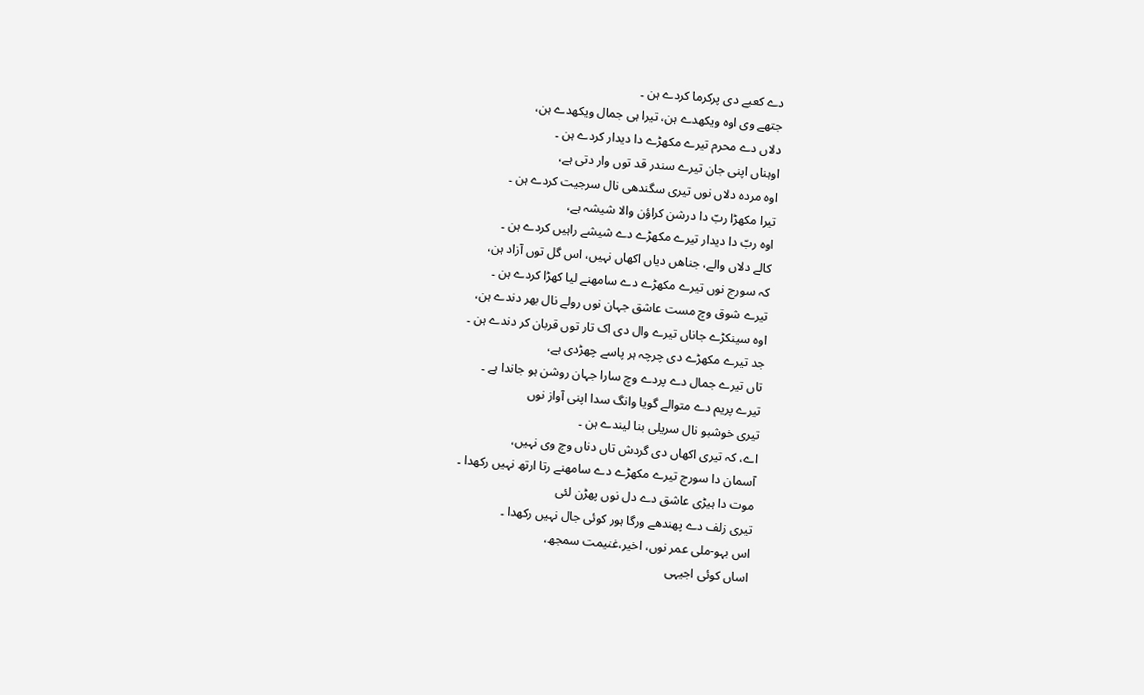دے کعبے دی پرکرما کردے ہن ۔
جتھے وی اوہ ویکھدے ہن، تیرا ہی جمال ویکھدے ہن،
دلاں دے محرم تیرے مکھڑے دا دیدار کردے ہن ۔
اوہناں اپنی جان تیرے سندر قد توں وار دتی ہے،
اوہ مردہ دلاں نوں تیری سگندھی نال سرجیت کردے ہن ۔
تیرا مکھڑا ربّ دا درشن کراؤن والا شیشہ ہے،
اوہ ربّ دا دیدار تیرے مکھڑے دے شیشے راہیں کردے ہن ۔
کالے دلاں والے، جناھں دیاں اکھاں نہیں، اس گل توں آزاد ہن،
کہ سورج نوں تیرے مکھڑے دے سامھنے لیا کھڑا کردے ہن ۔
تیرے شوق وچ مست عاشق جہان نوں رولے نال بھر دندے ہن،
اوہ سینکڑے جاناں تیرے وال دی اک تار توں قربان کر دندے ہن ۔
جد تیرے مکھڑے دی چرچہ ہر پاسے چھڑدی ہے،
تاں تیرے جمال دے پردے وچ سارا جہان روشن ہو جاندا ہے ۔
تیرے پریم دے متوالے گویا وانگ سدا اپنی آواز نوں
تیری خوشبو نال سریلی بنا لیندے ہن ۔
اے، کہ تیری اکھاں دی گردش تاں دناں وچ وی نہیں،
آسمان دا سورج تیرے مکھڑے دے سامھنے رتا ارتھ نہیں رکھدا ۔
موت دا ہیڑی عاشق دے دل نوں پھڑن لئی
تیری زلف دے پھندھے ورگا ہور کوئی جال نہیں رکھدا ۔
اس بہو-ملی عمر نوں، اخیر،غنیمت سمجھ،
اساں کوئی اجیہی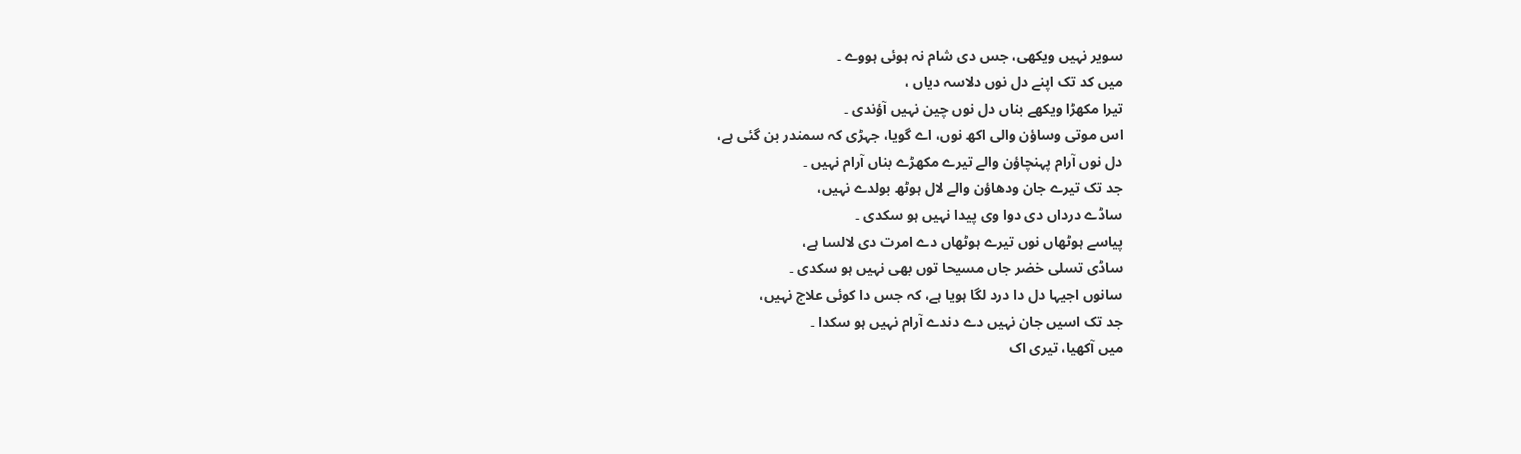سویر نہیں ویکھی، جس دی شام نہ ہوئی ہووے ۔
میں کد تک اپنے دل نوں دلاسہ دیاں ،
تیرا مکھڑا ویکھے بناں دل نوں چین نہیں آؤندی ۔
اس موتی وساؤن والی اکھ نوں، اے گویا، جہڑی کہ سمندر بن گئی ہے،
دل نوں آرام پہنچاؤن والے تیرے مکھڑے بناں آرام نہیں ۔
جد تک تیرے جان ودھاؤن والے لال ہوٹھ بولدے نہیں،
ساڈے درداں دی دوا وی پیدا نہیں ہو سکدی ۔
پیاسے ہوٹھاں نوں تیرے ہوٹھاں دے امرت دی لالسا ہے،
ساڈی تسلی خضر جاں مسیحا توں بھی نہیں ہو سکدی ۔
سانوں اجیہا دل دا درد لگا ہویا ہے، کہ جس دا کوئی علاج نہیں،
جد تک اسیں جان نہیں دے دندے آرام نہیں ہو سکدا ۔
میں آکھیا، تیری اک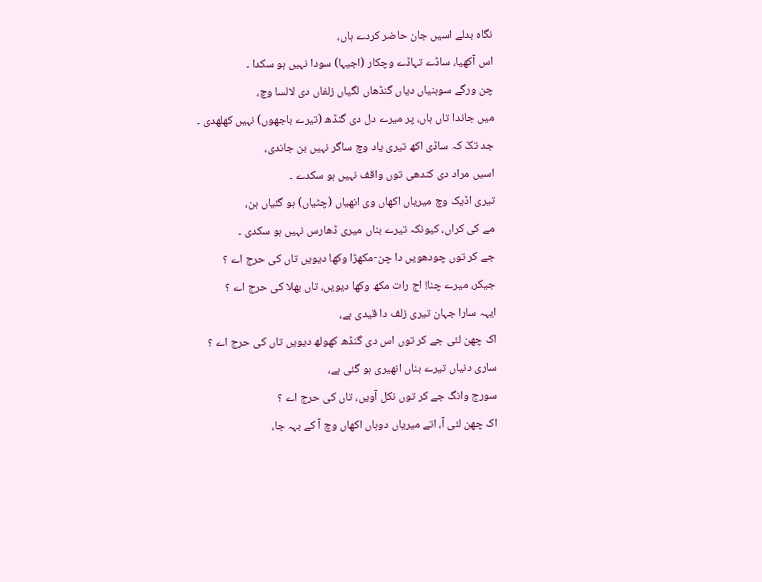نگاہ بدلے اسیں جان حاضر کردے ہاں،
اس آکھیا، ساڈے تہاڈے وچکار (اجیہا) سودا نہیں ہو سکدا ۔
چن ورگے سوہنیاں دیاں گنڈھاں لگیاں زلفاں دی لالسا وچ،
میں جاندا تاں ہاں، پر میرے دل دی گنڈھ (تیرے باجھوں) نہیں کھلھدی ۔
جد تکّ کہ ساڈی اکھ تیری یاد وچ ساگر نہیں بن جاندی،
اسیں مراد دی کندھی توں واقف نہیں ہو سکدے ۔
تیری اڈیک وچ میریاں اکھاں وی انھیاں (چٹیاں) ہو گئیاں ہن،
مے کی کراں، کیونکہ تیرے بناں میری ڈھارس نہیں ہو سکدی ۔
جے کر توں چودھویں دا چن-مکھڑا وکھا دیویں تاں کی حرج اے ؟
جیکر، میرے چنا! اج رات مکھ وکھا دیویں، تاں بھلا کی حرج اے ؟
ایہہ سارا جہان تیری زلف دا قیدی ہے،
اک چھن لئی جے کر توں اس دی گنڈھ کھولھ دیویں تاں کی حرج اے ؟
ساری دنیاں تیرے بناں انھیری ہو گئی ہے،
سورج وانگ جے کر توں نکل آویں، تاں کی حرج اے ؟
اک چھن لئی آ، اتے میریاں دوہاں اکھاں وچ آ کے بہہ جا،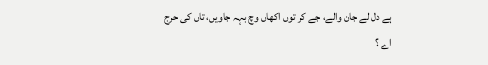ہے دل لے جان والے، جے کر توں اکھاں وچ بہہ جاویں، تاں کی حرج اے ؟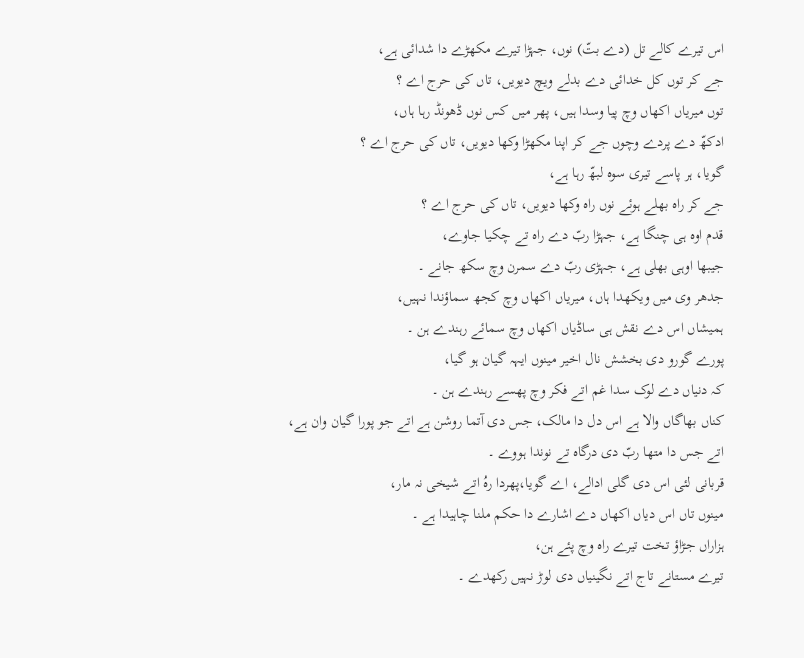اس تیرے کالے تل (دے بتّ) نوں، جہڑا تیرے مکھڑے دا شدائی ہے،
جے کر توں کل خدائی دے بدلے ویچ دیویں، تاں کی حرج اے ؟
توں میریاں اکھاں وچ پیا وسدا ہیں، پھر میں کس نوں ڈھونڈ رہا ہاں،
ادکھّ دے پردے وچوں جے کر اپنا مکھڑا وکھا دیویں، تاں کی حرج اے ؟
گویا، ہر پاسے تیری سوہ لبھّ رہا ہے،
جے کر راہ بھلے ہوئے نوں راہ وکھا دیویں، تاں کی حرج اے ؟
قدم اوہ ہی چنگا ہے، جہڑا ربّ دے راہ تے چکیا جاوے،
جیبھا اوہی بھلی ہے، جہڑی ربّ دے سمرن وچ سکھ جانے ۔
جدھر وی میں ویکھدا ہاں، میریاں اکھاں وچ کجھ سماؤندا نہیں،
ہمیشاں اس دے نقش ہی ساڈیاں اکھاں وچ سمائے رہندے ہن ۔
پورے گورو دی بخشش نال اخیر مینوں ایہہ گیان ہو گیا،
کہ دنیاں دے لوک سدا غم اتے فکر وچ پھسے رہندے ہن ۔
کناں بھاگاں والا ہے اس دل دا مالک، جس دی آتما روشن ہے اتے جو پورا گیان وان ہے،
اتے جس دا متھا ربّ دی درگاہ تے نوندا ہووے ۔
قربانی لئی اس دی گلی ادالے، اے گویا،پھردا رہُ اتے شیخی نہ مار،
مینوں تاں اس دیاں اکھاں دے اشارے دا حکم ملنا چاہیدا ہے ۔
ہزاراں جڑاؤ تخت تیرے راہ وچ پئے ہن،
تیرے مستانے تاج اتے نگینیاں دی لوڑ نہیں رکھدے ۔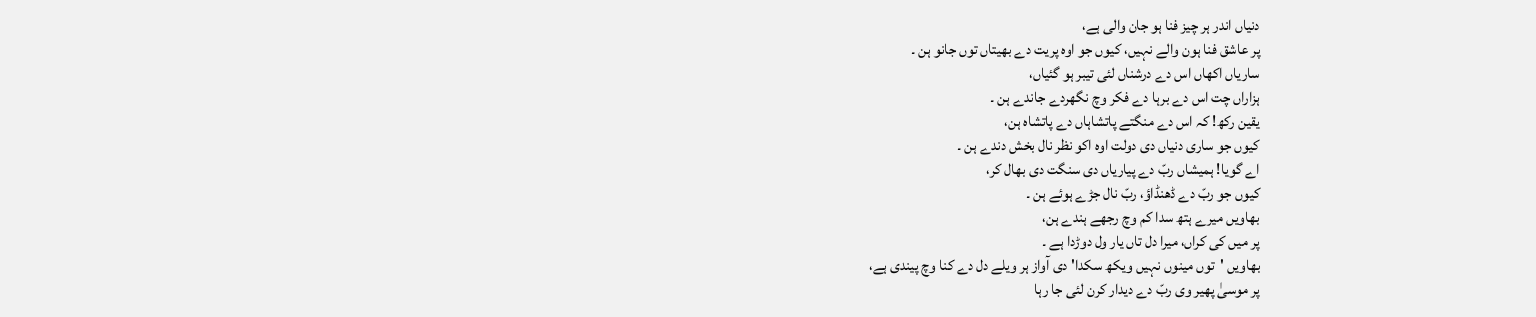دنیاں اندر ہر چیز فنا ہو جان والی ہے،
پر عاشق فنا ہون والے نہیں، کیوں جو اوہ پریت دے بھیتاں توں جانو ہن ۔
ساریاں اکھاں اس دے درشناں لئی تیبر ہو گئیاں،
ہزاراں چت اس دے برہا دے فکر وچ نگھردے جاندے ہن ۔
یقین رکھ! کہ اس دے منگتے پاتشاہاں دے پاتشاہ ہن،
کیوں جو ساری دنیاں دی دولت اوہ اکو نظر نال بخش دندے ہن ۔
اے گویا! ہمیشاں ربّ دے پیاریاں دی سنگت دی بھال کر،
کیوں جو ربّ دے ڈھنڈاؤ، ربّ نال جڑے ہوئے ہن ۔
بھاویں میرے ہتھ سدا کم وچ رجھے ہندے ہن،
پر میں کی کراں، میرا دل تاں یار ول دوڑدا ہے ۔
بھاویں 'توں مینوں نہیں ویکھ سکدا' دی آواز ہر ویلے دل دے کنا وچ پیندی ہے،
پر موسیٰ پھیر وی ربّ دے دیدار کرن لئی جا رہا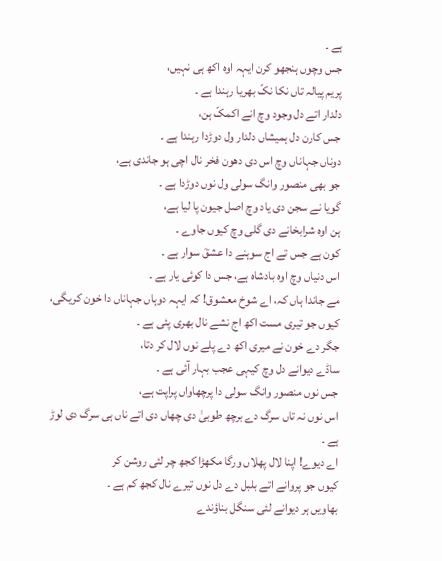ہے ۔
جس وچوں ہنجھو کرن ایہہ اوہ اکھ ہی نہیں،
پریم پیالہ تاں نکا نکّ بھریا رہندا ہے ۔
دلدار اتے دل وجود وچ انے اکمکّ ہن،
جس کارن دل ہمیشاں دلدار ول دوڑدا رہندا ہے ۔
دوناں جہاناں وچ اس دی دھون فخر نال اچی ہو جاندی ہے،
جو بھی منصور وانگ سولی ول نوں دوڑدا ہے ۔
گویا نے سجن دی یاد وچ اصل جیون پا لیا ہے،
ہن اوہ شرابخانے دی گلی وچ کیوں جاوے ۔
کون ہے جس تے اج سوہنے دا عشقَ سوار ہے ۔
اس دنیاں وچ اوہ بادشاہ ہے، جس دا کوئی یار ہے ۔
مے جاندا ہاں کہ، اے شوخ معشوق! کہ ایہہ دوہاں جہاناں دا خون کریگی،
کیوں جو تیری مست اکھ اج نشے نال بھری پئی ہے ۔
جگر دے خون نے میری اکھ دے پلے نوں لال کر دتا،
ساڈے دیوانے دل وچ کیہی عجب بہار آئی ہے ۔
جس نوں منصور وانگ سولی دا پرچھاواں پراپت ہے،
اس نوں نہ تاں سرگ دے برچھ طوبیٰ دی چھاں دی اتے ناں ہی سرگ دی لوڑ ہے ۔
اے دیوے! اپنا لال پھلاں ورگا مکھڑا کجھ چر لئی روشن کر
کیوں جو پروانے اتے بلبل دے دل نوں تیرے نال کجھ کم ہے ۔
بھاویں ہر دیوانے لئی سنگل بناؤندے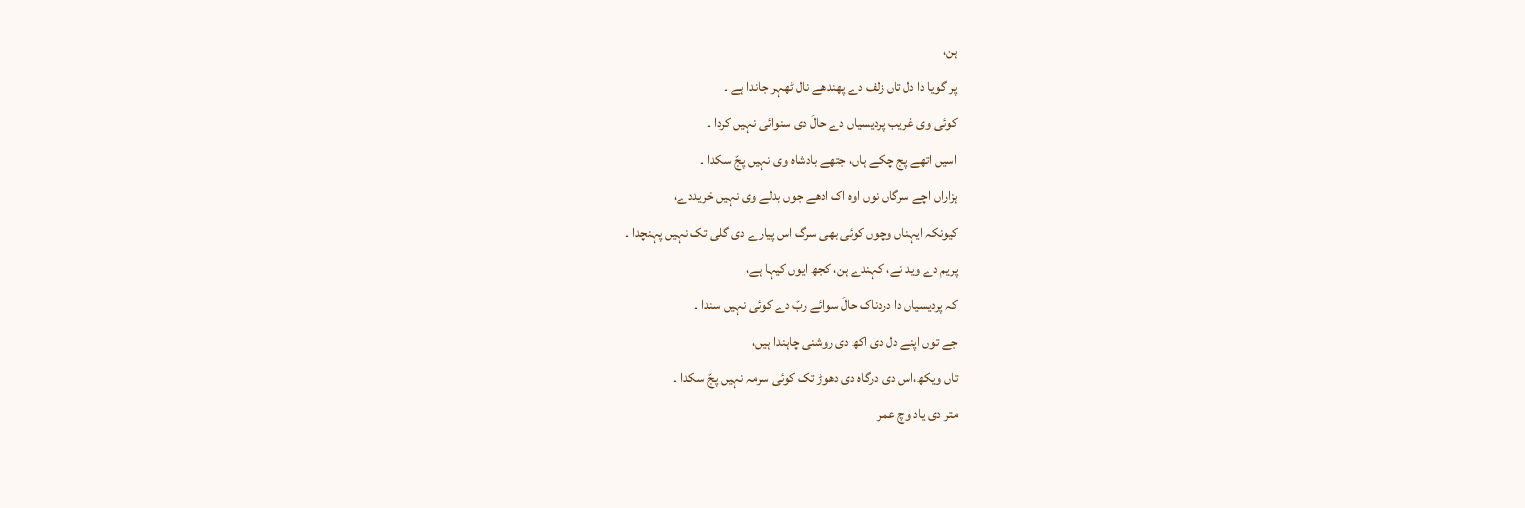ہن،
پر گویا دا دل تاں زلف دے پھندھے نال ٹھہر جاندا ہے ۔
کوئی وی غریب پردیسیاں دے حالَ دی سنوائی نہیں کردا ۔
اسیں اتھے پج چکے ہاں، جتھے بادشاہ وی نہیں پجّ سکدا ۔
ہزاراں اچے سرگاں نوں اوہ اک ادھے جوں بدلے وی نہیں خریددے،
کیونکہ ایہناں وچوں کوئی بھی سرگ اس پیارے دی گلی تک نہیں پہنچدا ۔
پریم دے وید نے، کہندے ہن، کجھ ایوں کیہا ہے،
کہ پردیسیاں دا دردناک حالَ سوائے ربّ دے کوئی نہیں سندا ۔
جے توں اپنے دل دی اکھ دی روشنی چاہندا ہیں،
تاں ویکھ،اس دی درگاہ دی دھوڑ تک کوئی سرمہ نہیں پجّ سکدا ۔
متر دی یاد وچ عمر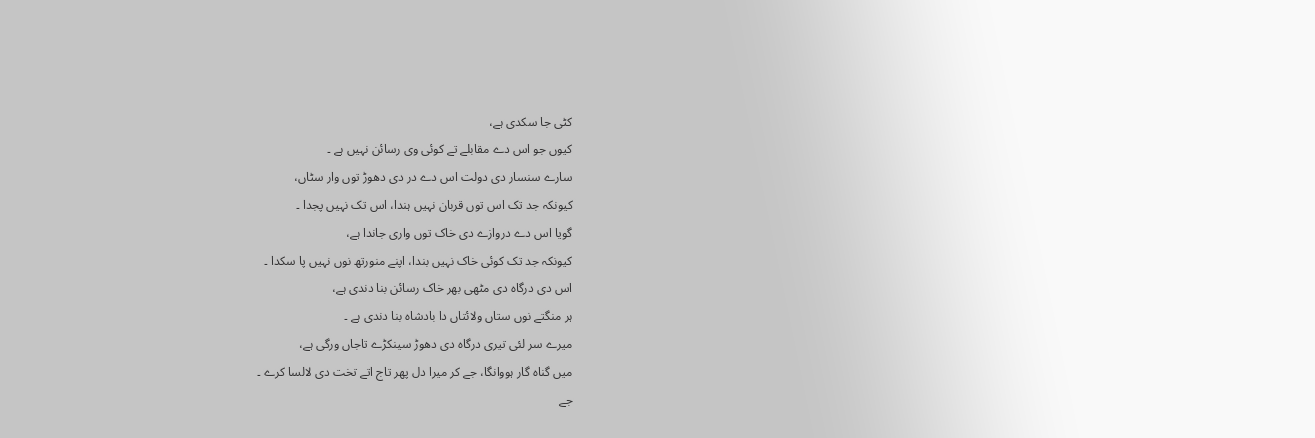کٹی جا سکدی ہے،
کیوں جو اس دے مقابلے تے کوئی وی رسائن نہیں ہے ۔
سارے سنسار دی دولت اس دے در دی دھوڑ توں وار سٹاں،
کیونکہ جد تک اس توں قربان نہیں ہندا، اس تک نہیں پجدا ۔
گویا اس دے دروازے دی خاک توں واری جاندا ہے،
کیونکہ جد تک کوئی خاک نہیں بندا، اپنے منورتھ نوں نہیں پا سکدا ۔
اس دی درگاہ دی مٹھی بھر خاک رسائن بنا دندی ہے،
ہر منگتے نوں ستاں ولائتاں دا بادشاہ بنا دندی ہے ۔
میرے سر لئی تیری درگاہ دی دھوڑ سینکڑے تاجاں ورگی ہے،
میں گناہ گار ہووانگا، جے کر میرا دل پھر تاج اتے تخت دی لالسا کرے ۔
جے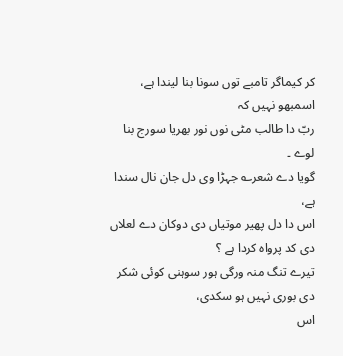کر کیماگر تامبے توں سونا بنا لیندا ہے، اسمبھو نہیں کہ
ربّ دا طالب مٹی نوں نور بھریا سورج بنا لوے ۔
گویا دے شعر؎ جہڑا وی دل جان نال سندا ہے،
اس دا دل پھیر موتیاں دی دوکان دے لعلاں دی کد پرواہ کردا ہے ؟
تیرے تنگ منہ ورگی ہور سوہنی کوئی شکر دی بوری نہیں ہو سکدی،
اس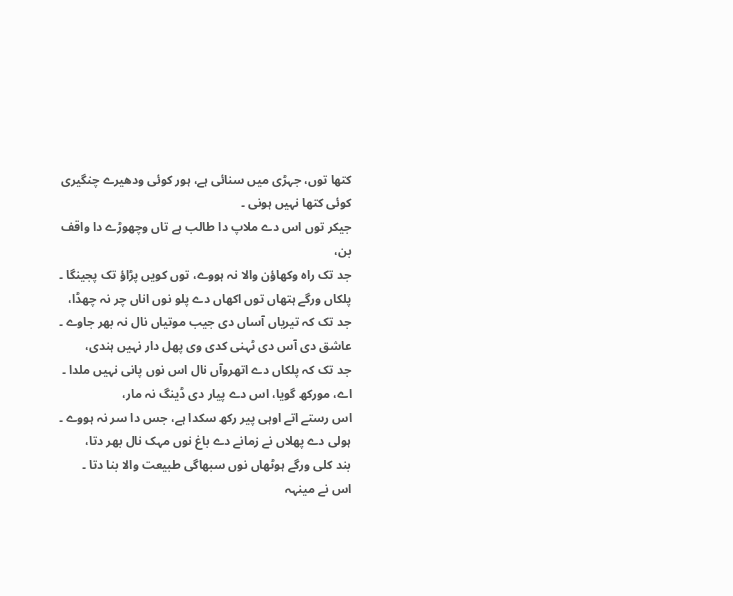کتھا توں، جہڑی میں سنائی ہے، ہور کوئی ودھیرے چنگیری کوئی کتھا نہیں ہونی ۔
جیکر توں اس دے ملاپ دا طالب ہے تاں وچھوڑے دا واقف بن،
جد تک راہ وکھاؤن والا نہ ہووے، توں کویں پڑاؤ تک پجینگا ۔
پلکاں ورگے ہتھاں توں اکھاں دے پلو نوں اناں چر نہ چھڈا،
جد تک کہ تیریاں آساں دی جیب موتیاں نال نہ بھر جاوے ۔
عاشق دی آس دی ٹہنی کدی وی پھل دار نہیں ہندی،
جد تک کہ پلکاں دے اتھروآں نال اس نوں پانی نہیں ملدا ۔
اے، مورکھ گویا، اس دے پیار دی ڈینگ نہ مار،
اس رستے اتے اوہی پیر رکھ سکدا ہے، جس دا سر نہ ہووے ۔
ہولی دے پھلاں نے زمانے دے باغ نوں مہک نال بھر دتا،
بند کلی ورگے ہوٹھاں نوں سبھاگی طبیعت والا بنا دتا ۔
اس نے مینہہ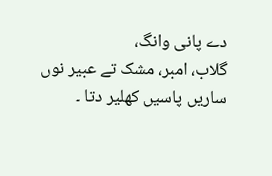دے پانی وانگ،
گلاب، امبر، مشک تے عبیر نوں ساریں پاسیں کھلیر دتا ۔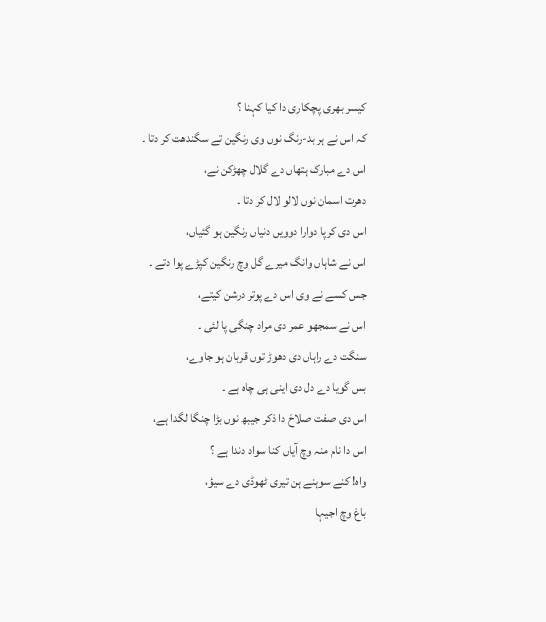کیسر بھری پچکاری دا کیا کہنا ؟
کہ اس نے ہر بد-رنگ نوں وی رنگین تے سگندھت کر دتا ۔
اس دے مبارک ہتھاں دے گلال چھڑکن نے،
دھرت اسمان نوں لالو لال کر دتا ۔
اس دی کرپا دوارا دوویں دنیاں رنگین ہو گئیاں،
اس نے شاہاں وانگ میرے گل وچ رنگین کپڑے پوا دتے ۔
جس کسے نے وی اس دے پوتر درشن کیتے،
اس نے سمجھو عمر دی مراد چنگی پا لئی ۔
سنگت دے راہاں دی دھوڑ توں قربان ہو جاوے،
بس گویا دے دل دی اینی ہی چاہ ہے ۔
اس دی صفت صلاحَ دا ذکر جیبھ نوں بڑا چنگا لگدا ہے،
اس دا نام منہ وچ آیاں کنا سواد دندا ہے ؟
واہ! کنے سوہنے ہن تیری ٹھوڈی دے سیؤ،
باغ وچ اجیہا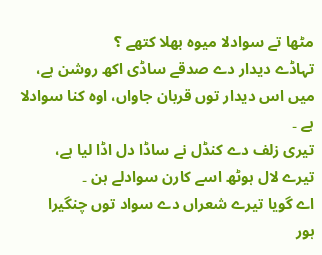مٹھا تے سوادلا میوہ بھلا کتھے ؟
تہاڈے دیدار دے صدقے ساڈی اکھ روشن ہے،
میں اس دیدار توں قربان جاواں، اوہ کنا سوادلا ہے ۔
تیری زلف دے کنڈل نے ساڈا دل اڈا لیا ہے،
تیرے لال ہوٹھ اسے کارن سوادلے ہن ۔
اے گویا تیرے شعراں دے سواد توں چنگیرا
ہور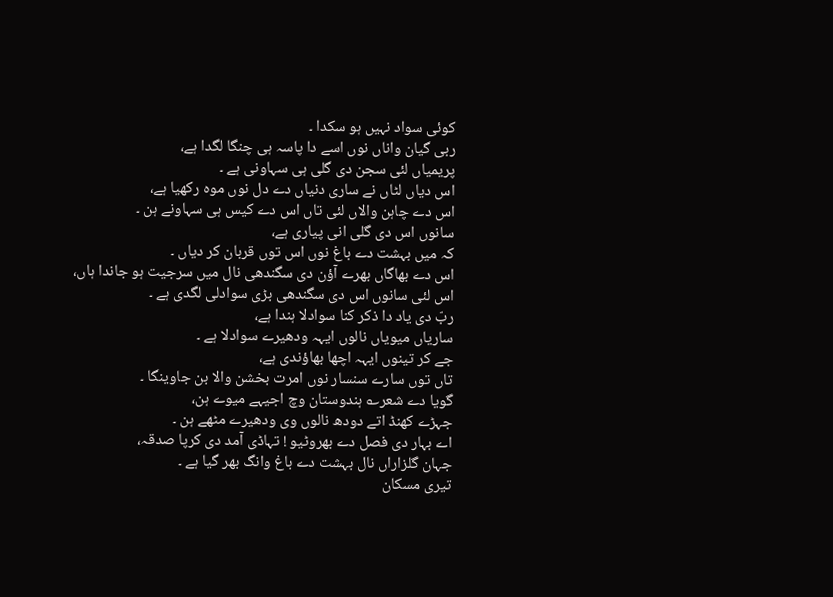کوئی سواد نہیں ہو سکدا ۔
ربی گیان واناں نوں اسے دا پاسہ ہی چنگا لگدا ہے،
پریمیاں لئی سجن دی گلی ہی سہاونی ہے ۔
اس دیاں لٹاں نے ساری دنیاں دے دل نوں موہ رکھیا ہے،
اس دے چاہن والاں لئی تاں اس دے کیس ہی سہاونے ہن ۔
سانوں اس دی گلی انی پیاری ہے،
کہ میں بہشت دے باغ نوں اس توں قربان کر دیاں ۔
اس دے بھاگاں بھرے آؤن دی سگندھی نال میں سرجیت ہو جاندا ہاں،
اس لئی سانوں اس دی سگندھی بڑی سوادلی لگدی ہے ۔
ربّ دی یاد دا ذکر کنا سوادلا ہندا ہے،
ساریاں میویاں نالوں ایہہ ودھیرے سوادلا ہے ۔
جے کر تینوں ایہہ اچھا بھاؤندی ہے،
تاں توں سارے سنسار نوں امرت بخشن والا بن جاوینگا ۔
گویا دے شعر؎ ہندوستان وچ اجیہے میوے ہن،
جہڑے کھنڈ اتے دودھ نالوں وی ودھیرے مٹھے ہن ۔
اے بہار دی فصل دے بھروٹیو ! تہاڈی آمد دی کرپا صدقہ،
جہان گلزاراں نال بہشت دے باغ وانگ بھر گیا ہے ۔
تیری مسکان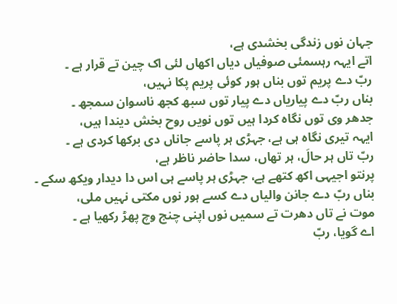جہان نوں زندگی بخشدی ہے،
اتے ایہہ رہسمئی صوفیاں دیاں اکھاں لئی اک چین تے قرار ہے ۔
ربّ دے پریم توں بناں ہور کوئی پریم پکا نہیں،
بناں ربّ دے پیاریاں دے پیار توں سبھ کجھ ناسوان سمجھ ۔
جدھر وی توں نگاہ کردا ہیں توں نویں روح بخش دیندا ہیں،
ایہہ تیری نگاہ ہی ہے، جہڑی ہر پاسے جاناں دی برکھا کردی ہے ۔
ربّ تاں ہر حالَ، ہر تھاں، سدا حاضر ناظر ہے،
پرنتو اجیہی اکھ کتھے ہے، جہڑی ہر پاسے ہی اس دا دیدار ویکھ سکے ۔
بناں ربّ دے جانن والیاں دے کسے ہور نوں مکتی نہیں ملی،
موت نے تاں دھرت تے سمیں نوں اپنی چنج وچ پھڑ رکھیا ہے ۔
اے گویا، ربّ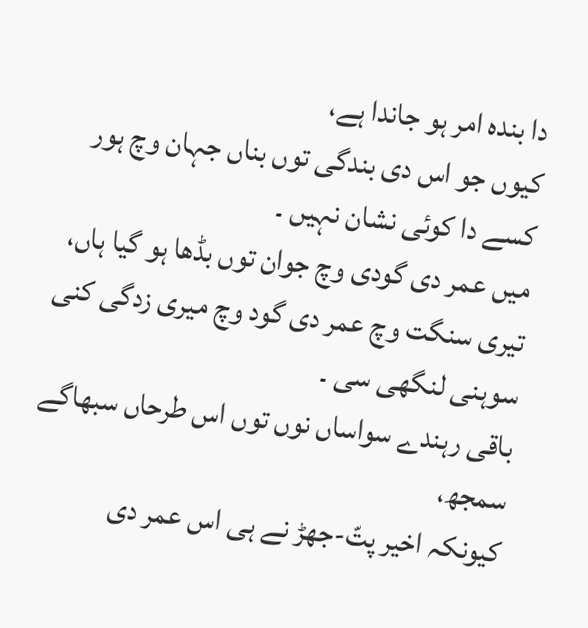دا بندہ امر ہو جاندا ہے،
کیوں جو اس دی بندگی توں بناں جہان وچ ہور کسے دا کوئی نشان نہیں ۔
میں عمر دی گودی وچ جوان توں بڈھا ہو گیا ہاں،
تیری سنگت وچ عمر دی گود وچ میری زدگی کنی سوہنی لنگھی سی ۔
باقی رہندے سواساں نوں توں اس طرحاں سبھاگے سمجھ،
کیونکہ اخیر پتّ-جھڑ نے ہی اس عمر دی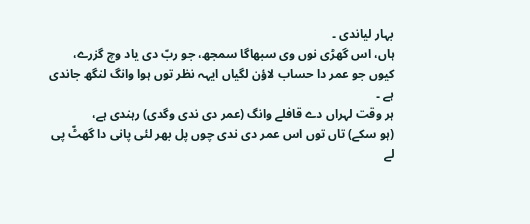بہار لیاندی ۔
ہاں، اس گھڑی نوں وی سبھاگا سمجھ، جو ربّ دی یاد وچ گزرے،
کیوں جو عمر دا حساب لاؤن لگیاں ایہہ نظر توں ہوا وانگ لنگھ جاندی ہے ۔
ہر وقت لہراں دے قافلے وانگ (عمر دی ندی وگدی) رہندی ہے،
(ہو سکے) تاں توں اس عمر دی ندی چوں پل بھر لئی پانی دا گھٹّ پی لے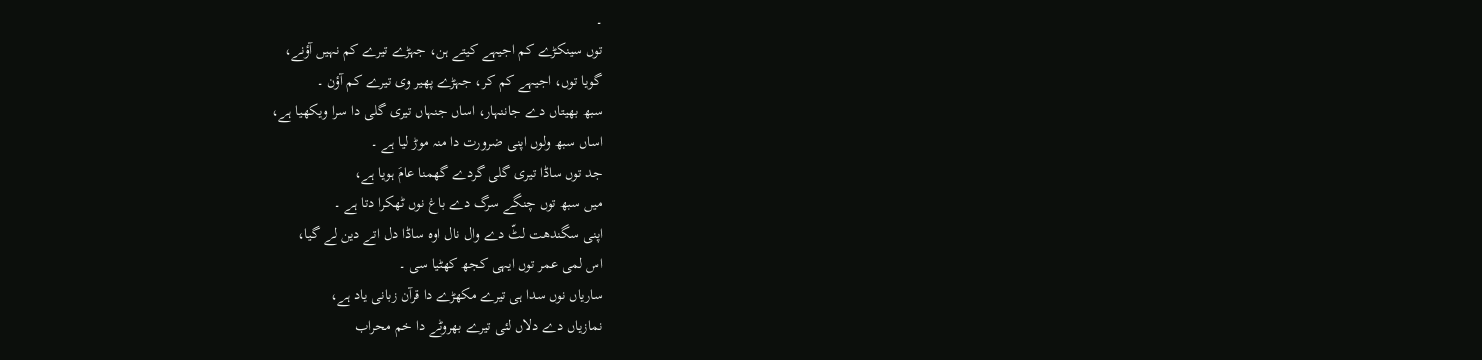۔
توں سینکڑے کم اجیہے کیتے ہن، جہڑے تیرے کم نہیں آؤنے،
گویا توں، اجیہے کم کر، جہڑے پھیر وی تیرے کم آؤن ۔
سبھ بھیتاں دے جاننہار، اساں جنہاں تیری گلی دا سرا ویکھیا ہے،
اساں سبھ ولوں اپنی ضرورت دا منہ موڑ لیا ہے ۔
جد توں ساڈا تیری گلی گردے گھمنا عامَ ہویا ہے،
میں سبھ توں چنگے سرگ دے باغ نوں ٹھکرا دتا ہے ۔
اپنی سگندھت لٹّ دے وال نال اوہ ساڈا دل اتے دین لے گیا،
اس لمی عمر توں ایہی کجھ کھٹیا سی ۔
ساریاں نوں سدا ہی تیرے مکھڑے دا قرآن زبانی یاد ہے،
نمازیاں دے دلاں لئی تیرے بھروٹے دا خم محراب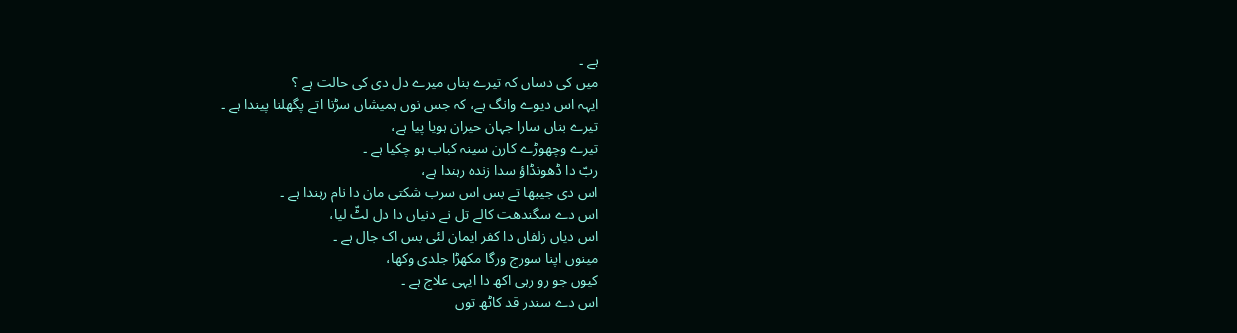ہے ۔
میں کی دساں کہ تیرے بناں میرے دل دی کی حالت ہے ؟
ایہہ اس دیوے وانگ ہے، کہ جس نوں ہمیشاں سڑنا اتے پگھلنا پیندا ہے ۔
تیرے بناں سارا جہان حیران ہویا پیا ہے،
تیرے وچھوڑے کارن سینہ کباب ہو چکیا ہے ۔
ربّ دا ڈھونڈاؤ سدا زندہ رہندا ہے،
اس دی جیبھا تے بس اس سرب شکتی مان دا نام رہندا ہے ۔
اس دے سگندھت کالے تل نے دنیاں دا دل لٹّ لیا،
اس دیاں زلفاں دا کفر ایمان لئی بس اک جال ہے ۔
مینوں اپنا سورج ورگا مکھڑا جلدی وکھا،
کیوں جو رو رہی اکھ دا ایہی علاج ہے ۔
اس دے سندر قد کاٹھ توں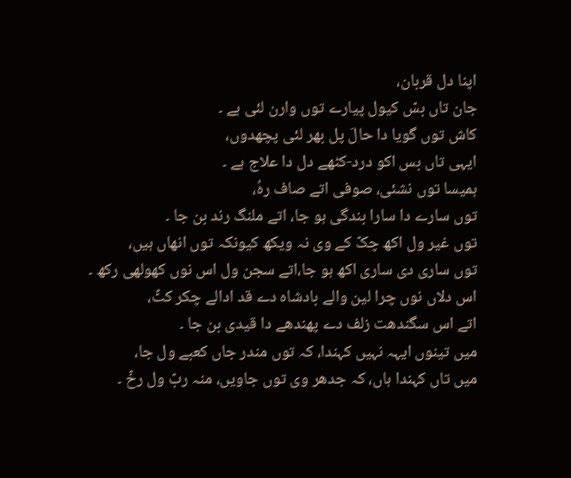اپنا دل قربان،
جان تاں بسّ کیول پیارے توں وارن لئی ہے ۔
کاش توں گویا دا حالَ پل بھر لئی پچھدوں،
ایہی تاں بس اکو درد-کٹھے دل دا علاج ہے ۔
ہمیسا توں نشئی، صوفی اتے صاف رہُ،
توں سارے دا سارا بندگی ہو جا، اتے ملنگ رند بن جا ۔
توں غیر ول اکھ چکّ کے وی نہ ویکھ کیونکہ توں انھاں ہیں،
توں ساری دی ساری اکھ ہو جا،اتے سجن ول اس نوں کھولھی رکھ ۔
اس دلاں نوں چرا لین والے بادشاہ دے قد ادالے چکر کٹّ،
اتے اس سگندھت زلف دے پھندھے دا قیدی بن جا ۔
میں تینوں ایہہ نہیں کہندا، کہ توں مندر جاں کعبے ول جا،
میں تاں کہندا ہاں، کہ جدھر وی توں جاویں، منہ ربّ ول رخّ ۔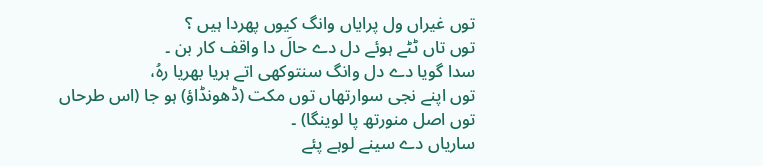توں غیراں ول پرایاں وانگ کیوں پھردا ہیں ؟
توں تاں ٹٹے ہوئے دل دے حالَ دا واقف کار بن ۔
سدا گویا دے دل وانگ سنتوکھی اتے ہریا بھریا رہُ،
توں اپنے نجی سوارتھاں توں مکت (ڈھونڈاؤ) ہو جا (اس طرحاں توں اصل منورتھ پا لوینگا) ۔
ساریاں دے سینے لوہے پئے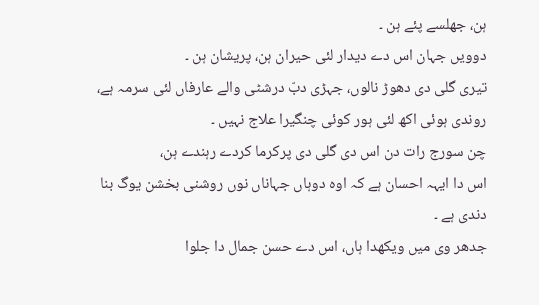ہن، جھلسے پئے ہن ۔
دوویں جہان اس دے دیدار لئی حیران ہن، پریشان ہن ۔
تیری گلی دی دھوڑ نالوں، جہڑی دبّ درشٹی والے عارفاں لئی سرمہ ہے،
روندی ہوئی اکھ لئی ہور کوئی چنگیرا علاج نہیں ۔
چن سورج رات دن اس دی گلی دی پرکرما کردے رہندے ہن،
اس دا ایہہ احسان ہے کہ اوہ دوہاں جہاناں نوں روشنی بخشن یوگ بنا دندی ہے ۔
جدھر وی میں ویکھدا ہاں، اس دے حسن جمال دا جلوا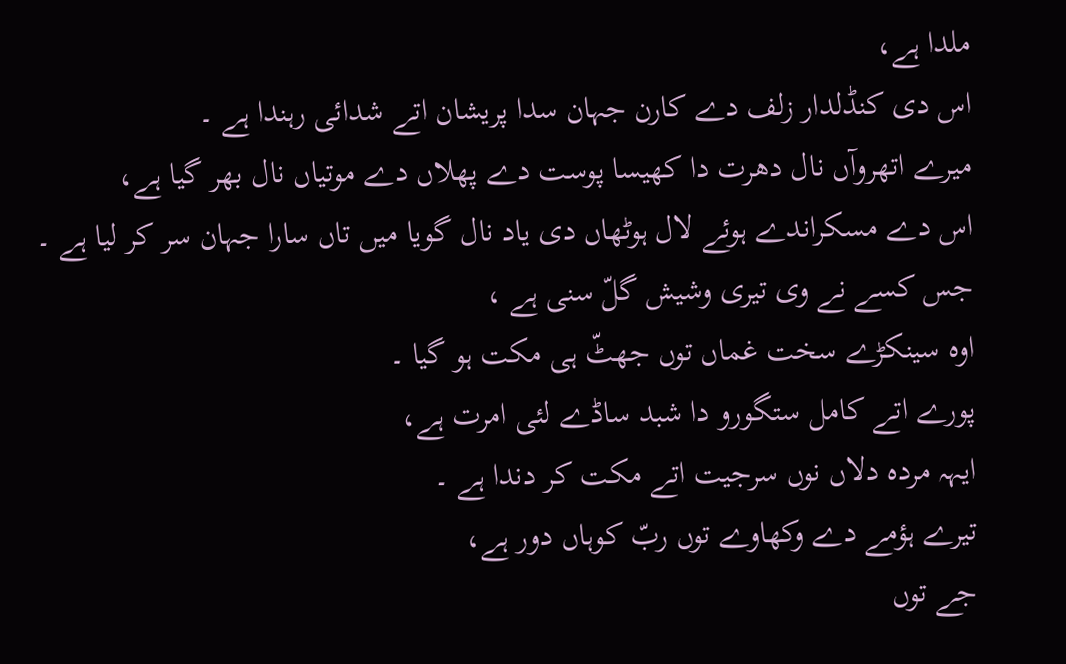ملدا ہے،
اس دی کنڈلدار زلف دے کارن جہان سدا پریشان اتے شدائی رہندا ہے ۔
میرے اتھروآں نال دھرت دا کھیسا پوست دے پھلاں دے موتیاں نال بھر گیا ہے،
اس دے مسکراندے ہوئے لال ہوٹھاں دی یاد نال گویا میں تاں سارا جہان سر کر لیا ہے ۔
جس کسے نے وی تیری وشیش گلّ سنی ہے ،
اوہ سینکڑے سخت غماں توں جھٹّ ہی مکت ہو گیا ۔
پورے اتے کامل ستگورو دا شبد ساڈے لئی امرت ہے،
ایہہ مردہ دلاں نوں سرجیت اتے مکت کر دندا ہے ۔
تیرے ہؤمے دے وکھاوے توں ربّ کوہاں دور ہے،
جے توں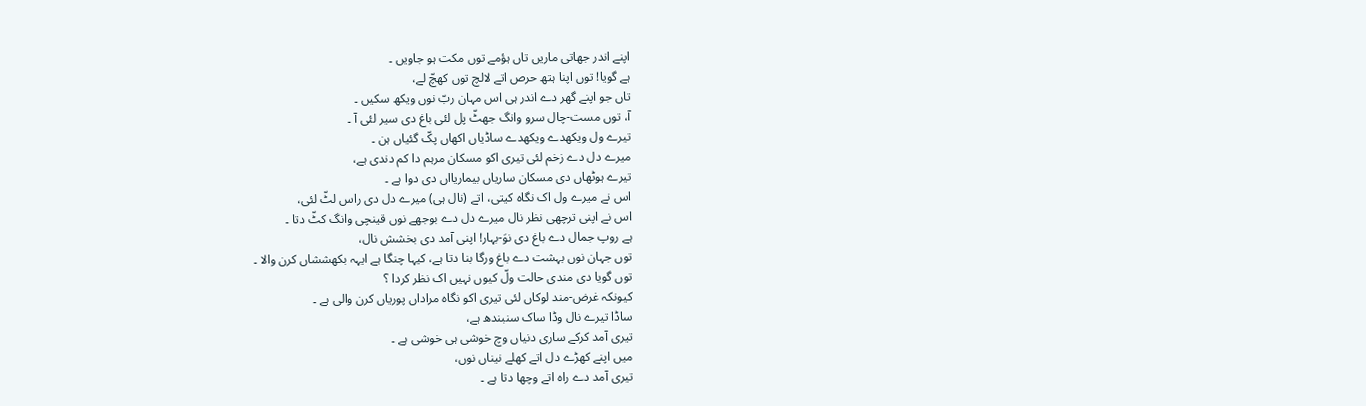اپنے اندر جھاتی ماریں تاں ہؤمے توں مکت ہو جاویں ۔
ہے گویا! توں اپنا ہتھ حرص اتے لالچ توں کھچّ لے،
تاں جو اپنے گھر دے اندر ہی اس مہان ربّ نوں ویکھ سکیں ۔
آ، توں مست-چال سرو وانگ جھٹّ پل لئی باغ دی سیر لئی آ ۔
تیرے ول ویکھدے ویکھدے ساڈیاں اکھاں پکّ گئیاں ہن ۔
میرے دل دے زخم لئی تیری اکو مسکان مرہم دا کم دندی ہے،
تیرے ہوٹھاں دی مسکان ساریاں بیماریااں دی دوا ہے ۔
اس نے میرے ول اک نگاہ کیتی، اتے (نال ہی) میرے دل دی راس لٹّ لئی،
اس نے اپنی ترچھی نظر نال میرے دل دے بوجھے نوں قینچی وانگ کٹّ دتا ۔
ہے روپ جمال دے باغ دی نوَ-بہار! اپنی آمد دی بخشش نال،
توں جہان نوں بہشت دے باغ ورگا بنا دتا ہے، کیہا چنگا ہے ایہہ بکھششاں کرن والا ۔
توں گویا دی مندی حالت ولّ کیوں نہیں اک نظر کردا ؟
کیونکہ غرض-مند لوکاں لئی تیری اکو نگاہ مراداں پوریاں کرن والی ہے ۔
ساڈا تیرے نال وڈا ساک سنبندھ ہے،
تیری آمد کرکے ساری دنیاں وچ خوشی ہی خوشی ہے ۔
میں اپنے کھڑے دل اتے کھلے نیناں نوں،
تیری آمد دے راہ اتے وچھا دتا ہے ۔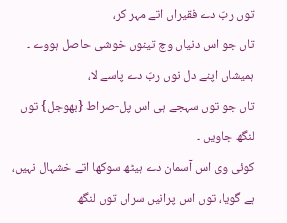توں ربّ دے فقیراں اتے مہر کر،
تاں جو اس دنیاں وچ تینوں خوشی حاصل ہووے ۔
ہمیشاں اپنے دل نوں ربّ دے پاسے لا،
تاں جو توں سہجے ہی اس پل-صراط {بھوجل} توں لنگھ جاویں ۔
کوئی وی اس آسمان دے ہیٹھ سوکھا اتے خشہال نہیں،
ہے گویا، توں اس پرانیں سراں توں لنگھ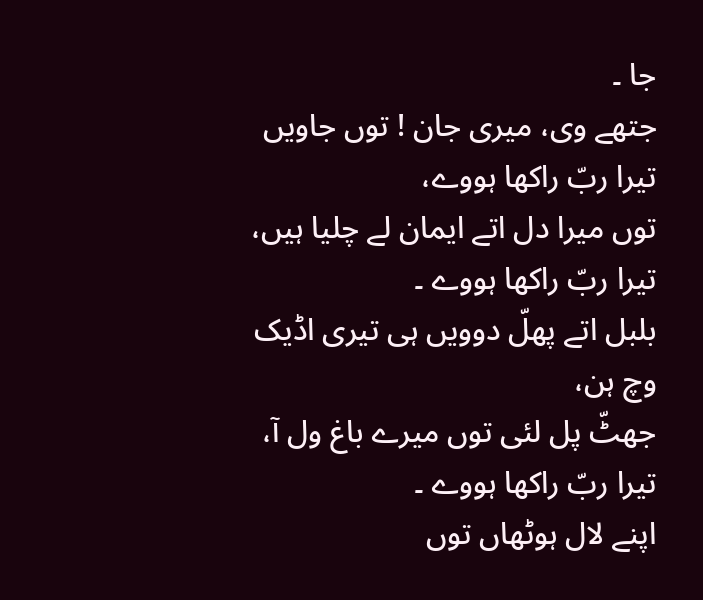جا ۔
جتھے وی، میری جان ! توں جاویں تیرا ربّ راکھا ہووے،
توں میرا دل اتے ایمان لے چلیا ہیں، تیرا ربّ راکھا ہووے ۔
بلبل اتے پھلّ دوویں ہی تیری اڈیک وچ ہن،
جھٹّ پل لئی توں میرے باغ ول آ، تیرا ربّ راکھا ہووے ۔
اپنے لال ہوٹھاں توں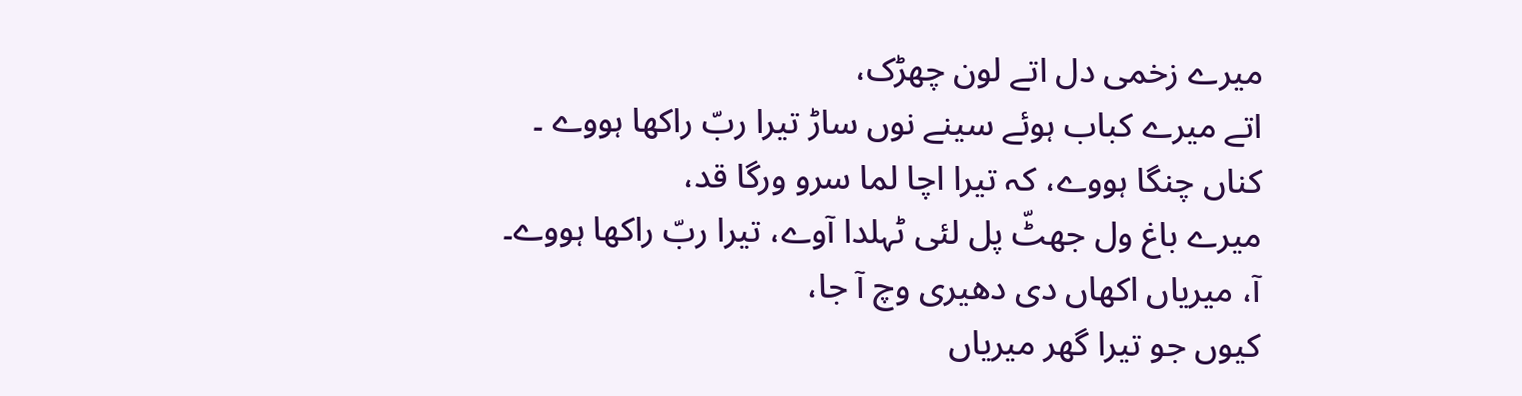میرے زخمی دل اتے لون چھڑک،
اتے میرے کباب ہوئے سینے نوں ساڑ تیرا ربّ راکھا ہووے ۔
کناں چنگا ہووے، کہ تیرا اچا لما سرو ورگا قد،
میرے باغ ول جھٹّ پل لئی ٹہلدا آوے، تیرا ربّ راکھا ہووے۔
آ، میریاں اکھاں دی دھیری وچ آ جا،
کیوں جو تیرا گھر میریاں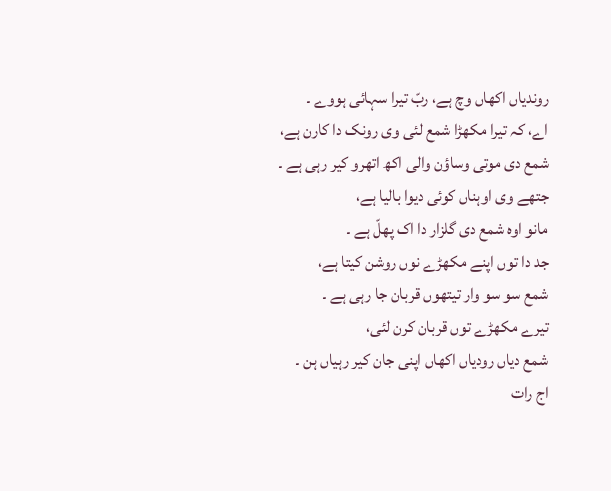روندیاں اکھاں وچ ہے، ربّ تیرا سہائی ہووے ۔
اے، کہ تیرا مکھڑا شمع لئی وی رونک دا کارن ہے،
شمع دی موتی وساؤن والی اکھ اتھرو کیر رہی ہے ۔
جتھے وی اوہناں کوئی دیوا بالیا ہے،
مانو اوہ شمع دی گلزار دا اک پھلّ ہے ۔
جد دا توں اپنے مکھڑے نوں روشن کیتا ہے،
شمع سو سو وار تیتھوں قربان جا رہی ہے ۔
تیرے مکھڑے توں قربان کرن لئی،
شمع دیاں رودیاں اکھاں اپنی جان کیر رہیاں ہن ۔
اج رات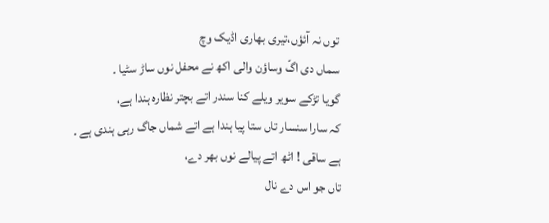توں نہ آئؤں،تیری بھاری اڈیک وچ
سماں دی اگّ وساؤن والی اکھ نے محفل نوں ساڑ سٹیا ۔
گویا تڑکے سویر ویلے کنا سندر اتے بچتر نظارہ ہندا ہے،
کہ سارا سنسار تاں ستا پیا ہندا ہے اتے شماں جاگ رہی ہندی ہے ۔
ہے ساقی ! اٹھ اتے پیالے نوں بھر دے،
تاں جو اس دے نال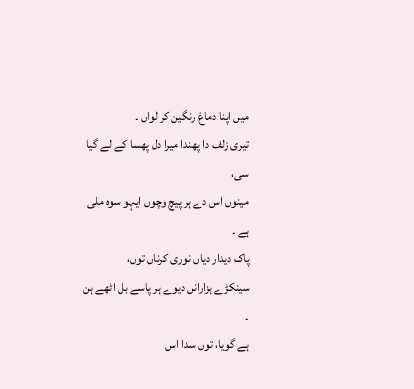میں اپنا دماغ رنگین کر لواں ۔
تیری زلف دا پھندا میرا دل پھسا کے لے گیا سی،
مینوں اس دے ہر پیچ وچوں ایہو سوہ ملی ہے ۔
پاک دیدار دیاں نوری کرناں توں،
سینکڑے ہزارانں دیوے ہر پاسے بل اٹھے ہن ۔
ہے گویا، توں سدا اس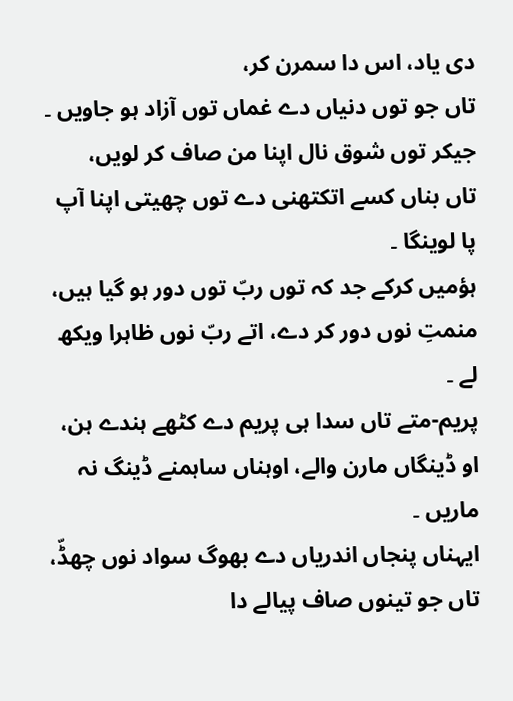دی یاد، اس دا سمرن کر،
تاں جو توں دنیاں دے غماں توں آزاد ہو جاویں ۔
جیکر توں شوق نال اپنا من صاف کر لویں،
تاں بناں کسے اتکتھنی دے توں چھیتی اپنا آپ پا لوینگا ۔
ہؤمیں کرکے جد کہ توں ربّ توں دور ہو گیا ہیں،
منمتِ نوں دور کر دے، اتے ربّ نوں ظاہرا ویکھ لے ۔
پریم-متے تاں سدا ہی پریم دے کٹھے ہندے ہن،
او ڈینگاں مارن والے، اوہناں ساہمنے ڈینگ نہ ماریں ۔
ایہناں پنجاں اندریاں دے بھوگ سواد نوں چھڈّ،
تاں جو تینوں صاف پیالے دا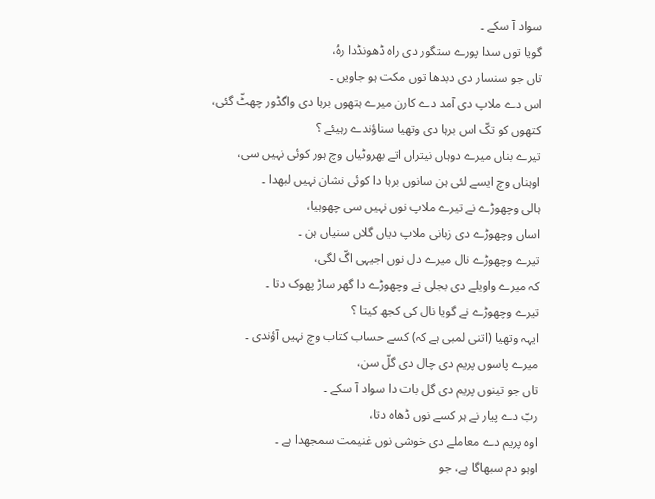سواد آ سکے ۔
گویا توں سدا پورے ستگور دی راہ ڈھونڈدا رہُ،
تاں جو سنسار دی دبدھا توں مکت ہو جاویں ۔
اس دے ملاپ دی آمد دے کارن میرے ہتھوں برہا دی واگڈور چھٹّ گئی،
کتھوں کو تکّ اس برہا دی وتھیا سناؤندے رہیئے ؟
تیرے بناں میرے دوہاں نیتراں اتے بھروٹیاں وچ ہور کوئی نہیں سی،
اوہناں وچ ایسے لئی ہن سانوں برہا دا کوئی نشان نہیں لبھدا ۔
ہالی وچھوڑے نے تیرے ملاپ نوں نہیں سی چھوہیا،
اساں وچھوڑے دی زبانی ملاپ دیاں گلاں سنیاں ہن ۔
تیرے وچھوڑے نال میرے دل نوں اجیہی اگّ لگی،
کہ میرے واویلے دی بجلی نے وچھوڑے دا گھر ساڑ پھوک دتا ۔
تیرے وچھوڑے نے گویا نال کی کجھ کیتا ؟
ایہہ وتھیا (اتنی لمبی ہے کہ) کسے حساب کتاب وچ نہیں آؤندی ۔
میرے پاسوں پریم دی چال دی گلّ سن،
تاں جو تینوں پریم دی گل بات دا سواد آ سکے ۔
ربّ دے پیار نے ہر کسے نوں ڈھاہ دتا،
اوہ پریم دے معاملے دی خوشی نوں غنیمت سمجھدا ہے ۔
اوہو دم سبھاگا ہے، جو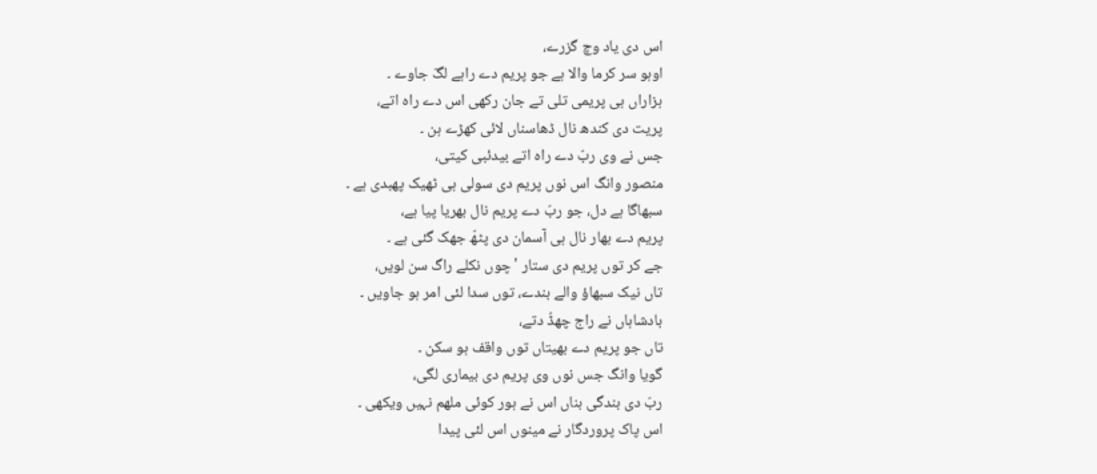اس دی یاد وچ گزرے،
اوہو سر کرما والا ہے جو پریم دے راہے لگّ جاوے ۔
ہزاراں ہی پریمی تلی تے جان رکھی اس دے راہ اتے،
پریت دی کندھ نال ڈھاسناں لائی کھڑے ہن ۔
جس نے وی ربّ دے راہ اتے بیدئبی کیتی،
منصور وانگ اس نوں پریم دی سولی ہی ٹھیک پھبدی ہے ۔
سبھاگا ہے دل، جو ربّ دے پریم نال بھریا پیا ہے،
پریم دے بھار نال ہی آسمان دی پٹھّ جھک گئی ہے ۔
جے کر توں پریم دی ستار 'چوں نکلے راگ سن لویں،
تاں نیک سبھاؤ والے بندے، توں سدا لئی امر ہو جاویں ۔
بادشاہاں نے راج چھڈّ دتے،
تاں جو پریم دے بھیتاں توں واقف ہو سکن ۔
گویا وانگ جس نوں وی پریم دی بیماری لگی،
ربّ دی بندگی بناں اس نے ہور کوئی ملھم نہیں ویکھی ۔
اس پاک پروردگار نے مینوں اس لئی پیدا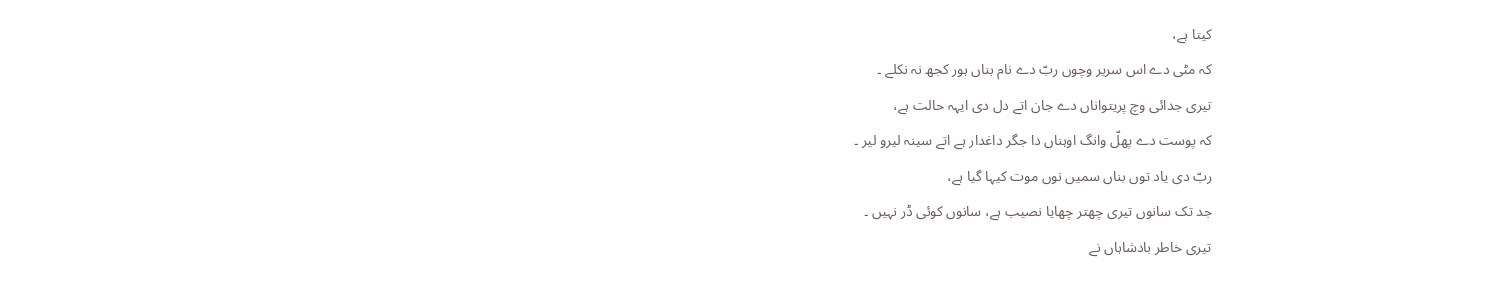کیتا ہے،
کہ مٹی دے اس سریر وچوں ربّ دے نام بناں ہور کجھ نہ نکلے ۔
تیری جدائی وچ پریتواناں دے جان اتے دل دی ایہہ حالت ہے،
کہ پوست دے پھلّ وانگ اوہناں دا جگر داغدار ہے اتے سینہ لیرو لیر ۔
ربّ دی یاد توں بناں سمیں نوں موت کیہا گیا ہے،
جد تک سانوں تیری چھتر چھایا نصیب ہے، سانوں کوئی ڈر نہیں ۔
تیری خاطر بادشاہاں نے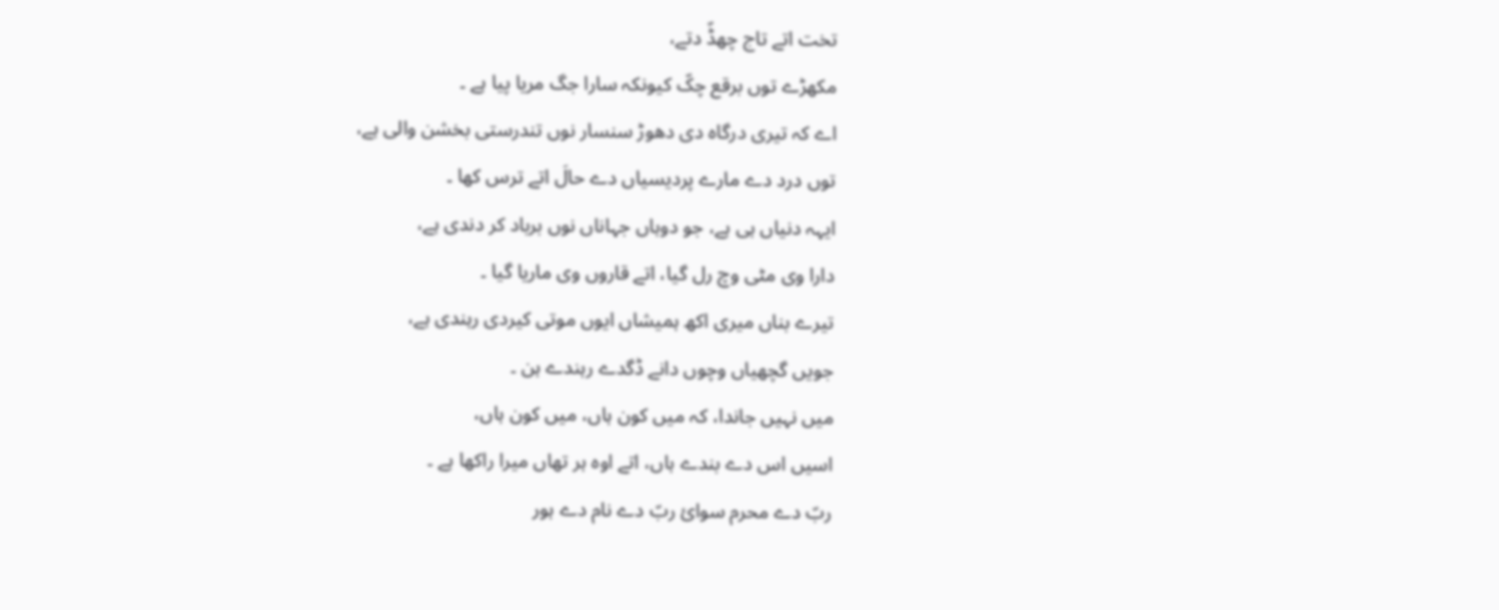تخت اتے تاج چھڈّ دتے،
مکھڑے توں برقع چکّ کیونکہ سارا جگ مریا پیا ہے ۔
اے کہ تیری درگاہ دی دھوڑ سنسار نوں تندرستی بخشن والی ہے،
توں درد دے مارے پردیسیاں دے حالَ اتے ترس کھا ۔
ایہہ دنیاں ہی ہے، جو دوہاں جہاناں نوں برباد کر دندی ہے،
دارا وی مٹی وچ رل گیا، اتے قاروں وی ماریا گیا ۔
تیرے بناں میری اکھ ہمیشاں ایوں موتی کیردی رہندی ہے،
جویں گچھیاں وچوں دانے ڈگدے رہندے ہن ۔
میں نہیں جاندا، کہ میں کون ہاں، میں کون ہاں،
اسیں اس دے بندے ہاں، اتے اوہ ہر تھاں میرا راکھا ہے ۔
ربّ دے محرم سوائ ربّ دے نام دے ہور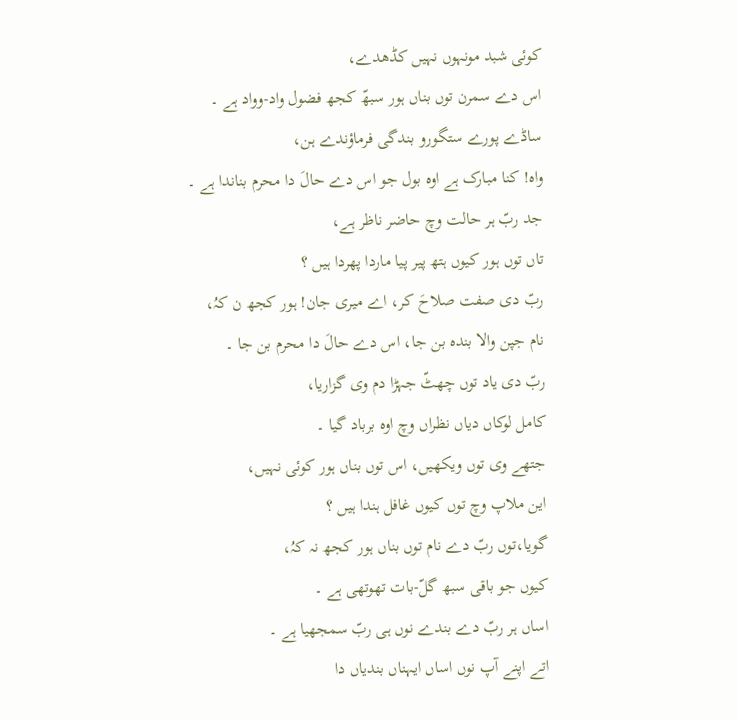کوئی شبد مونہوں نہیں کڈھدے،
اس دے سمرن توں بناں ہور سبھّ کجھ فضول واد-وواد ہے ۔
ساڈے پورے ستگورو بندگی فرماؤندے ہن،
واہ! کنا مبارک ہے اوہ بول جو اس دے حالَ دا محرم بناندا ہے ۔
جد ربّ ہر حالت وچ حاضر ناظر ہے،
تاں توں ہور کیوں ہتھ پیر پیا ماردا پھردا ہیں ؟
ربّ دی صفت صلاحَ کر، اے میری جان! ہور کجھ ن کہُ،
نام جپن والا بندہ بن جا، اس دے حالَ دا محرم بن جا ۔
ربّ دی یاد توں چھٹّ جہڑا دم وی گزاریا،
کامل لوکاں دیاں نظراں وچ اوہ برباد گیا ۔
جتھے وی توں ویکھیں، اس توں بناں ہور کوئی نہیں،
این ملاپ وچ توں کیوں غافل ہندا ہیں ؟
گویا،توں ربّ دے نام توں بناں ہور کجھ نہ کہُ،
کیوں جو باقی سبھ گلّ-بات تھوتھی ہے ۔
اساں ہر ربّ دے بندے نوں ہی ربّ سمجھیا ہے ۔
اتے اپنے آپ نوں اساں ایہناں بندیاں دا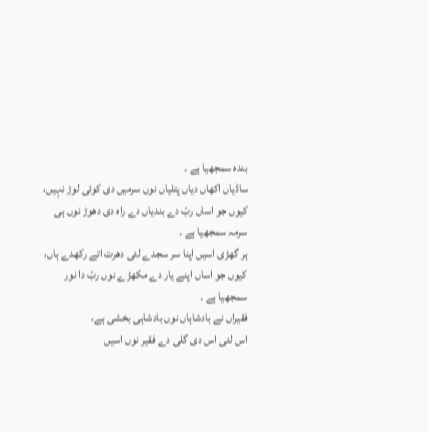بندہ سمجھیا ہے ۔
ساڈیاں اکھاں دیاں پتلیاں نوں سرمیں دی کوئی لوڑ نہیں،
کیوں جو اساں ربّ دے بندیاں دے راہ دی دھوڑ نوں ہی سرمہ سمجھیا ہے ۔
ہر گھڑی اسیں اپنا سر سجدے لئی دھرت اتے رکھدے ہاں،
کیوں جو اساں اپنے یار دے مکھڑے نوں ربّ دا نور سمجھیا ہے ۔
فقیراں نے بادشاہاں نوں بادشاہی بخشی ہے،
اس لئی اس دی گلی دے فقیر نوں اسیں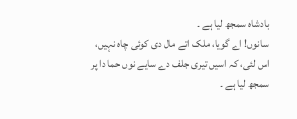بادشاہ سمجھ لیا ہے ۔
سانوں! اے گویا، ملک اتے مال دی کوئی چاہ نہیں،
اس لئی، کہ اسیں تیری جلف دے سایے نوں حما دا پر سمجھ لیا ہے ۔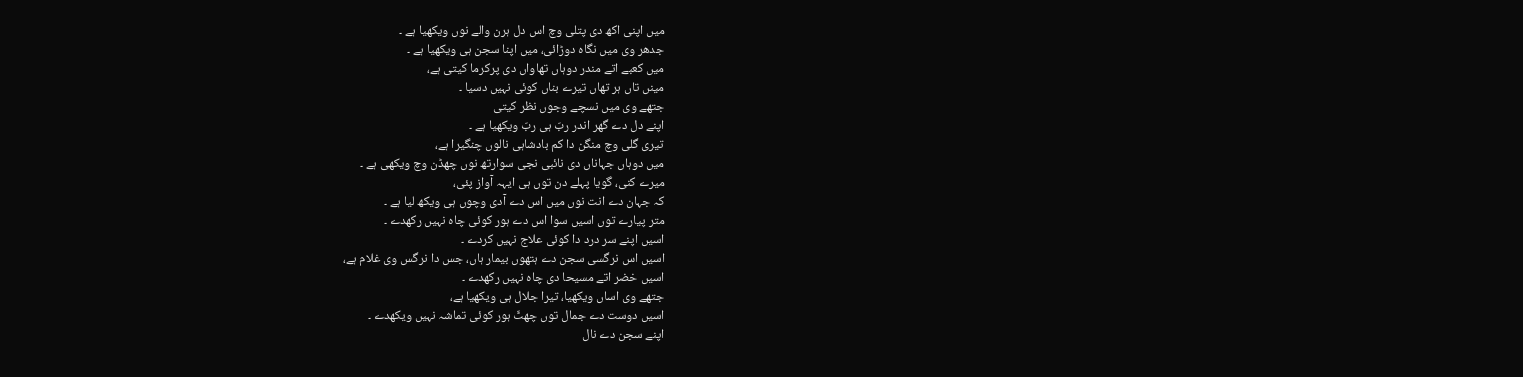میں اپنی اکھ دی پتلی وچ اس دل ہرن والے نوں ویکھیا ہے ۔
جدھر وی میں نگاہ دوڑائی، میں اپنا سجن ہی ویکھیا ہے ۔
میں کعبے اتے مندر دوہاں تھاواں دی پرکرما کیتی ہے،
مینں تاں ہر تھاں تیرے بناں کوئی نہیں دسیا ۔
جتھے وی میں نسچے وجوں نظر کیتی
اپنے دل دے گھر اندر ربّ ہی ربّ ویکھیا ہے ۔
تیری گلی وچ منگن دا کم بادشاہی نالوں چنگیرا ہے،
میں دوہاں جہاناں دی نائبی نجی سوارتھ نوں چھڈن وچ ویکھی ہے ۔
میرے کنی، گویا پہلے دن توں ہی ایہہ آواز پئی،
کہ جہان دے انت نوں میں اس دے آدی وچوں ہی ویکھ لیا ہے ۔
متر پیارے توں اسیں سوا اس دے ہور کوئی چاہ نہیں رکھدے ۔
اسیں اپنے سر درد دا کوئی علاج نہیں کردے ۔
اسیں اس نرگسی سجن دے ہتھوں بیمار ہاں، جس دا نرگس وی غلام ہے،
اسیں خضر اتے مسیحا دی چاہ نہیں رکھدے ۔
جتھے وی اساں ویکھیا، تیرا جلال ہی ویکھیا ہے،
اسیں دوست دے جمال توں چھٹّ ہور کوئی تماشہ نہیں ویکھدے ۔
اپنے سجن دے نال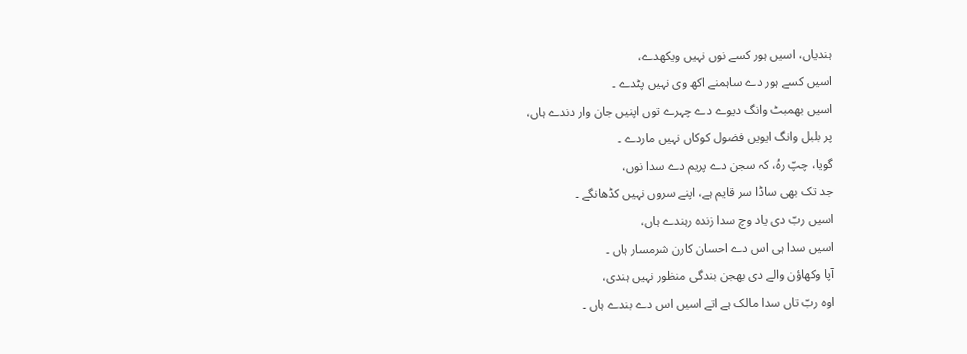ہندیاں، اسیں ہور کسے نوں نہیں ویکھدے،
اسیں کسے ہور دے ساہمنے اکھ وی نہیں پٹدے ۔
اسیں بھمبٹ وانگ دیوے دے چہرے توں اپنیں جان وار دندے ہاں،
پر بلبل وانگ ایویں فضول کوکاں نہیں ماردے ۔
گویا، چپّ رہُ، کہ سجن دے پریم دے سدا نوں،
جد تک بھی ساڈا سر قایم ہے، اپنے سروں نہیں کڈھانگے ۔
اسیں ربّ دی یاد وچ سدا زندہ رہندے ہاں،
اسیں سدا ہی اس دے احسان کارن شرمسار ہاں ۔
آپا وکھاؤن والے دی بھجن بندگی منظور نہیں ہندی،
اوہ ربّ تاں سدا مالک ہے اتے اسیں اس دے بندے ہاں ۔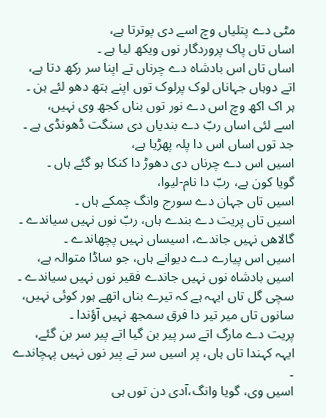مٹی دے پتلیاں وچ اسے دی پوترتا ہے،
اساں تاں پاک پروردگار نوں ویکھ لیا ہے ۔
اساں تاں اس بادشاہ دے چرناں تے اپنا سر رکھ دتا ہے،
اتے دوہاں جہاناں لوک پرلوک توں اپنے ہتھ دھو لئے ہن ۔
ہر اک اکھ وچ اس دے نور توں بناں کجھ وی نہیں،
اسے لئی اساں ربّ دے بندیاں دی سنگت ڈھونڈی ہے ۔
جد توں اساں اس دا پلہ پھڑیا ہے،
اسیں اس دے چرناں دی دھوڑ دا کنکا ہو گئے ہاں ۔
گویا کون ہے، ربّ دا نام-لیوا،
اسیں تاں جہان دے سورج وانگ چمکے ہاں ۔
اسیں تاں پریت دے بندے ہاں، ربّ نوں نہیں سیاندے ۔
گالاھں نہیں جاندے، اسیساں نہیں پچھاندے ۔
اسیں اس پیارے دے دیوانے ہاں، جو ساڈا متوالہ ہے،
اسیں بادشاہ نوں نہیں جاندے فقیر نوں نہیں سیاندے ۔
سچی گل تاں ایہہ ہے کہ تیرے بناں اتھے ہور کوئی نہیں،
سانوں تاں میر تیر دا فرق سمجھ نہیں آؤندا ۔
پریت دے مارگ اتے سر پیر بن گیا اتے پیر سر بن گئے،
ایہہ کہندا تاں ہاں، پر اسیں سر تے پیر نوں نہیں پہچاندے ۔
اسیں وی، گویا وانگ،آدی دن توں ہی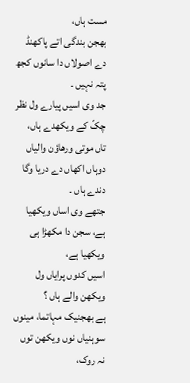مست ہاں،
بھجن بندگی اتے پاکھنڈ دے اصولاں دا سانوں کجھ پتہ نہیں ۔
جد وی اسیں پیارے ول نظر چکّ کے ویکھدے ہاں،
تاں موتی ورھاؤن والیاں دوہاں اکھاں دے دریا وگا دندے ہاں ۔
جتھے وی اساں ویکھیا ہے، سجن دا مکھڑا ہی ویکھیا ہے،
اسیں کدوں پرایاں ول ویکھن والے ہاں ؟
ہے بھجنیک مہاتما، مینوں سوہنیاں نوں ویکھن توں نہ روک،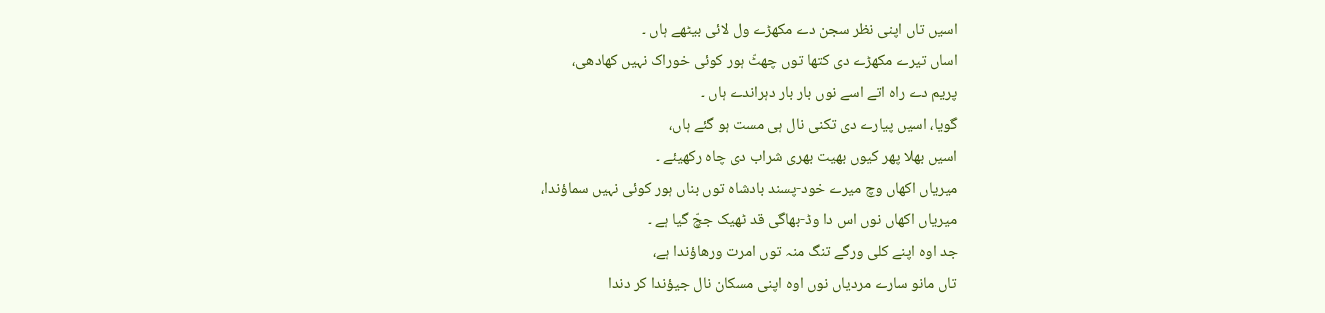اسیں تاں اپنی نظر سجن دے مکھڑے ول لائی بیٹھے ہاں ۔
اساں تیرے مکھڑے دی کتھا توں چھٹّ ہور کوئی خوراک نہیں کھادھی،
پریم دے راہ اتے اسے نوں بار بار دہراندے ہاں ۔
گویا، اسیں پیارے دی تکنی نال ہی مست ہو گئے ہاں،
اسیں بھلا پھر کیوں بھیت بھری شراب دی چاہ رکھیئے ۔
میریاں اکھاں وچ میرے خود-پسند بادشاہ توں بناں ہور کوئی نہیں سماؤندا،
میریاں اکھاں نوں اس دا وڈ-بھاگی قد ٹھیک جچّ گیا ہے ۔
جد اوہ اپنے کلی ورگے تنگ منہ توں امرت ورھاؤندا ہے،
تاں مانو سارے مردیاں نوں اوہ اپنی مسکان نال جیؤندا کر دندا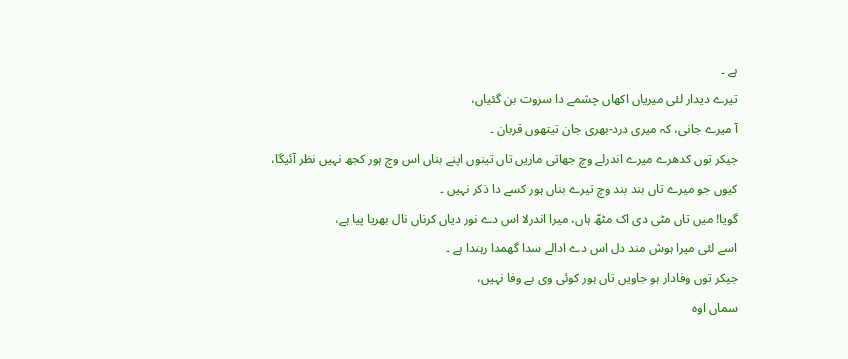ہے ۔
تیرے دیدار لئی میریاں اکھاں چشمے دا سروت بن گئیاں،
آ میرے جانی، کہ میری درد-بھری جان تیتھوں قربان ۔
جیکر توں کدھرے میرے اندرلے وچ جھاتی ماریں تاں تینوں اپنے بناں اس وچ ہور کجھ نہیں نظر آئیگا،
کیوں جو میرے تاں بند بند وچ تیرے بناں ہور کسے دا ذکر نہیں ۔
گویا! میں تاں مٹی دی اک مٹھّ ہاں، میرا اندرلا اس دے نور دیاں کرناں نال بھریا پیا ہے،
اسے لئی میرا ہوش مند دل اس دے ادالے سدا گھمدا رہندا ہے ۔
جیکر توں وفادار ہو جاویں تاں ہور کوئی وی بے وفا نہیں،
سماں اوہ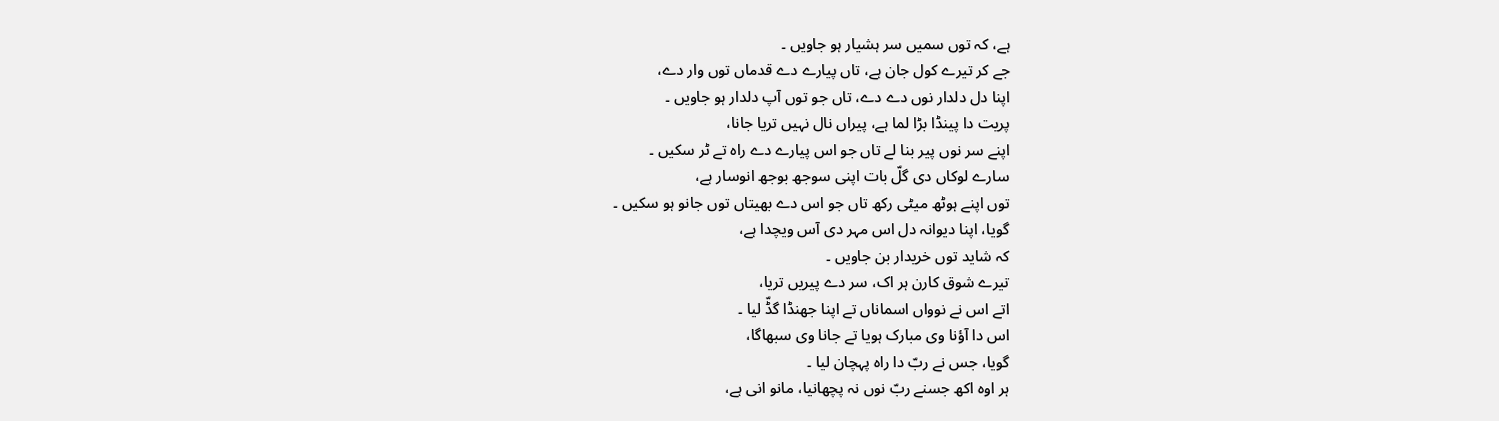ہے، کہ توں سمیں سر ہشیار ہو جاویں ۔
جے کر تیرے کول جان ہے، تاں پیارے دے قدماں توں وار دے،
اپنا دل دلدار نوں دے دے، تاں جو توں آپ دلدار ہو جاویں ۔
پریت دا پینڈا بڑا لما ہے، پیراں نال نہیں تریا جانا،
اپنے سر نوں پیر بنا لے تاں جو اس پیارے دے راہ تے ٹر سکیں ۔
سارے لوکاں دی گلّ بات اپنی سوجھ بوجھ انوسار ہے،
توں اپنے ہوٹھ میٹی رکھ تاں جو اس دے بھیتاں توں جانو ہو سکیں ۔
گویا، اپنا دیوانہ دل اس مہر دی آس ویچدا ہے،
کہ شاید توں خریدار بن جاویں ۔
تیرے شوق کارن ہر اک، سر دے پیریں تریا،
اتے اس نے نوواں اسماناں تے اپنا جھنڈا گڈّ لیا ۔
اس دا آؤنا وی مبارک ہویا تے جانا وی سبھاگا،
گویا، جس نے ربّ دا راہ پہچان لیا ۔
ہر اوہ اکھ جسنے ربّ نوں نہ پچھانیا، مانو انی ہے،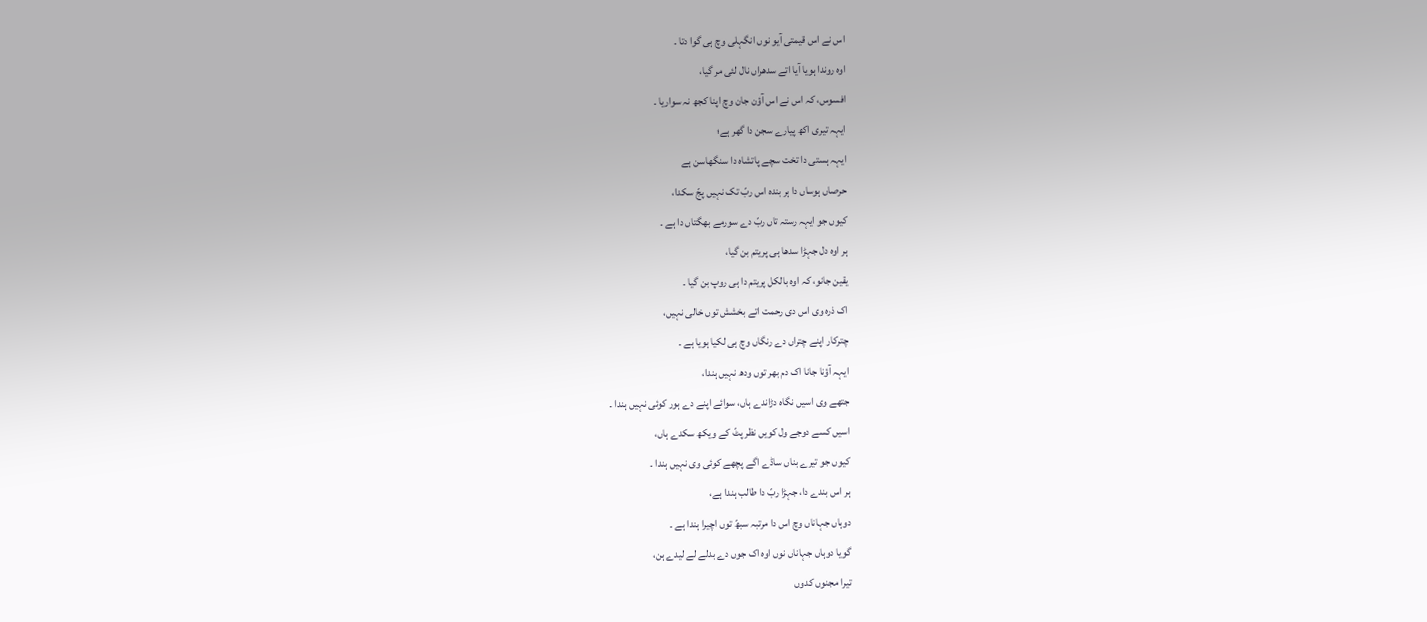اس نے اس قیمتی آیو نوں انگہلی وچ ہی گوا دتا ۔
اوہ روندا ہویا آیا اتے سدھراں نال لئی مر گیا،
افسوس، کہ اس نے اس آؤن جان وچ اپنا کجھ نہ سواریا ۔
ایہہ تیری اکھ پیارے سجن دا گھر ہے؛
ایہہ ہستی دا تخت سچے پاتشاہ دا سنگھاسن ہے
حرصاں ہوساں دا ہر بندہ اس ربّ تک نہیں پجّ سکدا،
کیوں جو ایہہ رستہ تاں ربّ دے سورمے بھگتاں دا ہے ۔
ہر اوہ دل جہڑا سدھا ہی پریتم بن گیا،
یقین جانو، کہ اوہ بالکل پریتم دا ہی روپ بن گیا ۔
اک ذرہ وی اس دی رحمت اتے بخشش توں خالی نہیں،
چترکار اپنے چتراں دے رنگاں وچ ہی لکیا ہویا ہے ۔
ایہہ آؤنا جانا اک دم بھر توں ودھ نہیں ہندا،
جتھے وی اسیں نگاہ دڑاندے ہاں، سوائے اپنے دے ہور کوئی نہیں ہندا ۔
اسیں کسے دوجے ول کویں نظر پٹّ کے ویکھ سکدے ہاں،
کیوں جو تیرے بناں ساڈے اگے پچھے کوئی وی نہیں ہندا ۔
ہر اس بندے دا، جہڑا ربّ دا طالب ہندا ہے،
دوہاں جہاناں وچ اس دا مرتبہ سبھّ توں اچیرا ہندا ہے ۔
گویا دوہاں جہاناں نوں اوہ اک جوں دے بدلے لے لیدے ہن،
تیرا مجنوں کدوں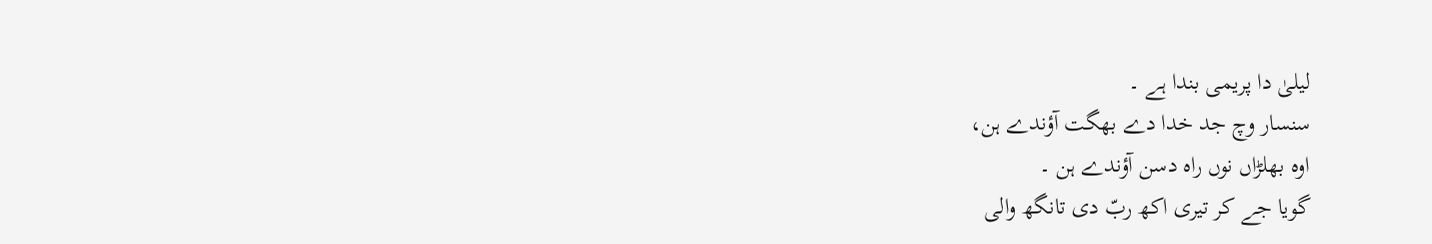لیلیٰ دا پریمی بندا ہے ۔
سنسار وچ جد خدا دے بھگت آؤندے ہن،
اوہ بھلڑاں نوں راہ دسن آؤندے ہن ۔
گویا جے کر تیری اکھ ربّ دی تانگھ والی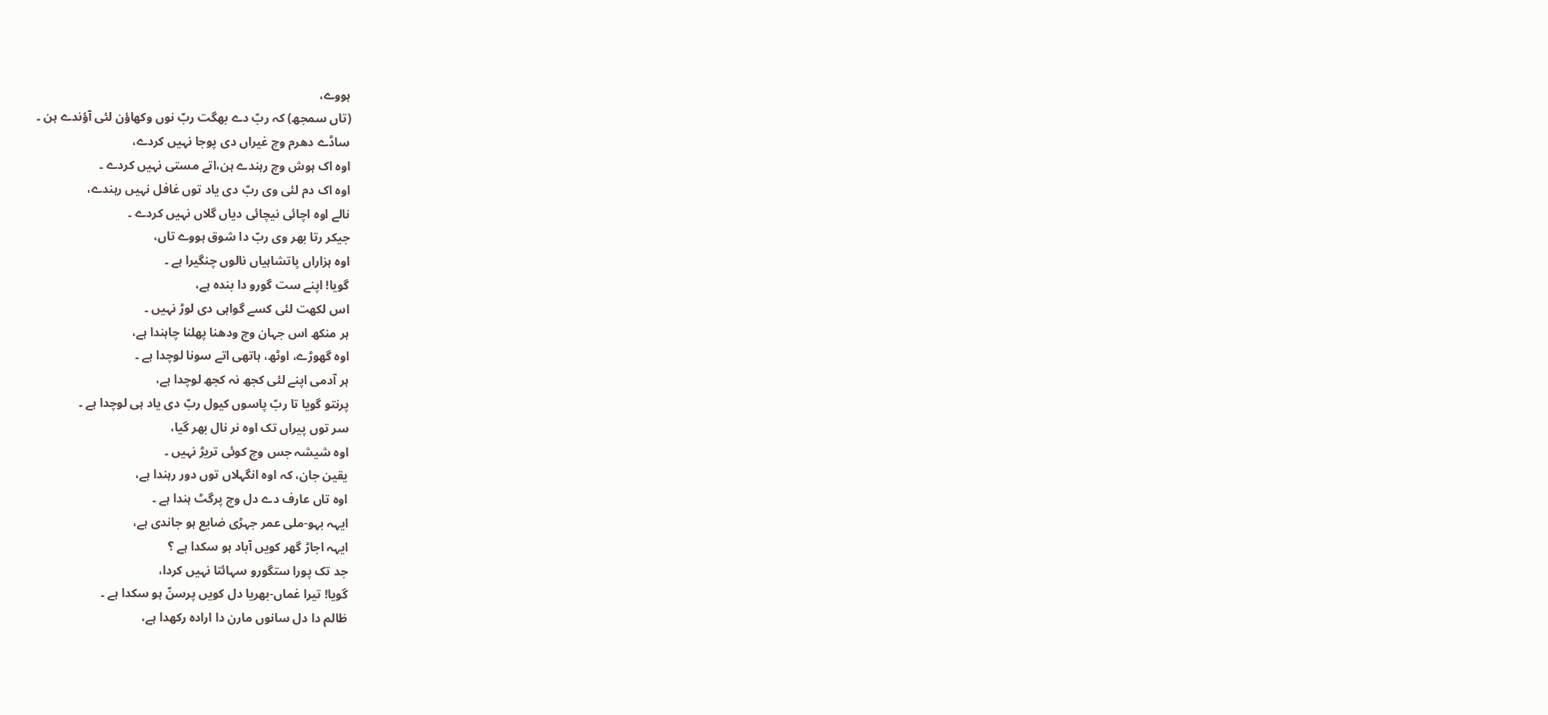ہووے،
(تاں سمجھ) کہ ربّ دے بھگت ربّ نوں وکھاؤن لئی آؤندے ہن ۔
ساڈے دھرم وچ غیراں دی پوجا نہیں کردے،
اوہ اک ہوش وچ رہندے ہن،اتے مستی نہیں کردے ۔
اوہ اک دم لئی وی ربّ دی یاد توں غافل نہیں رہندے،
نالے اوہ اچائی نیچائی دیاں گلاں نہیں کردے ۔
جیکر رتا بھر وی ربّ دا شوق ہووے تاں،
اوہ ہزاراں پاتشاہیاں نالوں چنگیرا ہے ۔
گویا! اپنے ست گورو دا بندہ ہے،
اس لکھت لئی کسے گواہی دی لوڑ نہیں ۔
ہر منکھ اس جہان وچ ودھنا پھلنا چاہندا ہے،
اوہ گھوڑے، اوٹھ، ہاتھی اتے سونا لوچدا ہے ۔
ہر آدمی اپنے لئی کجھ نہ کجھ لوچدا ہے،
پرنتو گویا تا ربّ پاسوں کیول ربّ دی یاد ہی لوچدا ہے ۔
سر توں پیراں تک اوہ نر نال بھر گیا،
اوہ شیشہ جس وچ کوئی تریڑ نہیں ۔
یقین جان، کہ اوہ انگہلاں توں دور رہندا ہے،
اوہ تاں عارف دے دل وچ پرگٹ ہندا ہے ۔
ایہہ بہو-ملی عمر جہڑی ضایع ہو جاندی ہے،
ایہہ اجاڑ گھر کویں آباد ہو سکدا ہے ؟
جد تک پورا ستگورو سہائتا نہیں کردا،
گویا! تیرا غماں-بھریا دل کویں پرسنّ ہو سکدا ہے ۔
ظالم دا دل سانوں مارن دا ارادہ رکھدا ہے،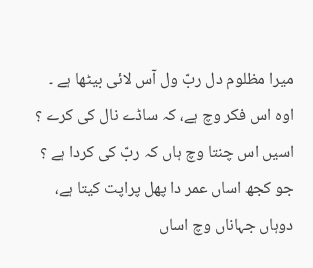میرا مظلوم دل ربّ ول آس لائی بیٹھا ہے ۔
اوہ اس فکر وچ ہے، کہ ساڈے نال کی کرے ؟
اسیں اس چنتا وچ ہاں کہ ربّ کی کردا ہے ؟
جو کجھ اساں عمر دا پھل پراپت کیتا ہے،
دوہاں جہاناں وچ اساں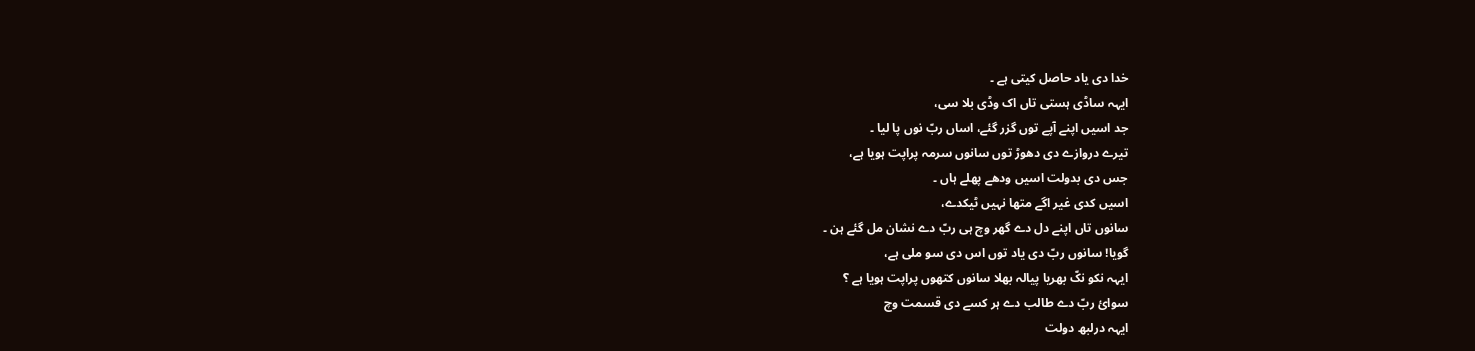خدا دی یاد حاصل کیتی ہے ۔
ایہہ ساڈی ہستی تاں اک وڈی بلا سی،
جد اسیں اپنے آپے توں گزر گئے، اساں ربّ نوں پا لیا ۔
تیرے دروازے دی دھوڑ توں سانوں سرمہ پراپت ہویا ہے،
جس دی بدولت اسیں ودھے پھلے ہاں ۔
اسیں کدی غیر اگے متھا نہیں ٹیکدے،
سانوں تاں اپنے دل دے گھر وچ ہی ربّ دے نشان مل گئے ہن ۔
گویا! سانوں ربّ دی یاد توں اس دی سو ملی ہے،
ایہہ نکو نکّ بھریا پیالہ بھلا سانوں کتھوں پراپت ہویا ہے ؟
سوائ ربّ دے طالب دے ہر کسے دی قسمت وچ
ایہہ درلبھ دولت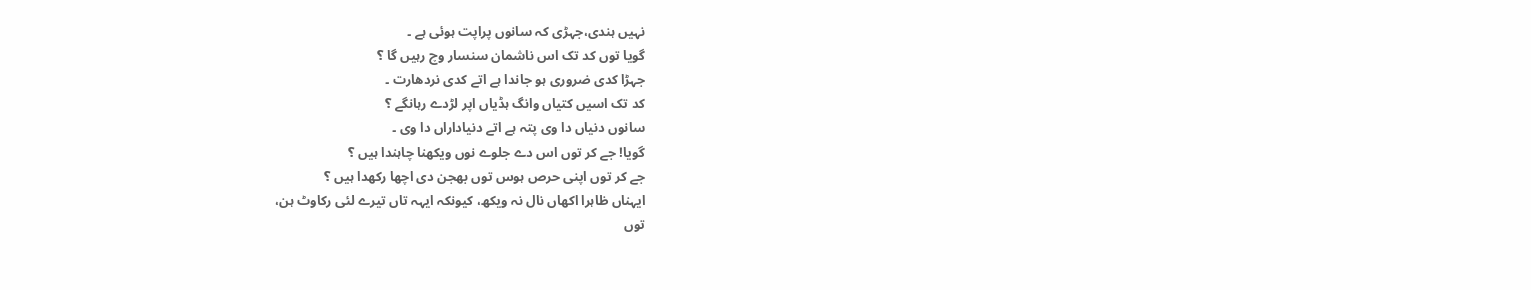نہیں ہندی،جہڑی کہ سانوں پراپت ہوئی ہے ۔
گویا توں کد تک اس ناشمان سنسار وچ رہیں گا ؟
جہڑا کدی ضروری ہو جاندا ہے اتے کدی نردھارت ۔
کد تک اسیں کتیاں وانگ ہڈیاں اپر لڑدے رہانگے ؟
سانوں دنیاں دا وی پتہ ہے اتے دنیاداراں دا وی ۔
گویا! جے کر توں اس دے جلوے نوں ویکھنا چاہندا ہیں ؟
جے کر توں اپنی حرص ہوس توں بھجن دی اچھا رکھدا ہیں ؟
ایہناں ظاہرا اکھاں نال نہ ویکھ، کیونکہ ایہہ تاں تیرے لئی رکاوٹ ہن،
توں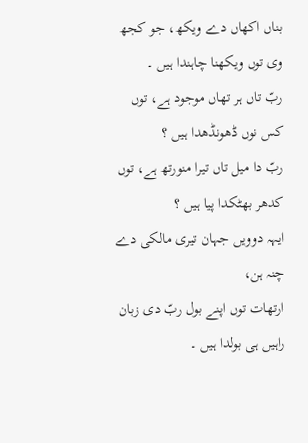بناں اکھاں دے ویکھ، جو کجھ وی توں ویکھنا چاہندا ہیں ۔
ربّ تاں ہر تھاں موجود ہے، توں کس نوں ڈھونڈھدا ہیں ؟
ربّ دا میل تاں تیرا منورتھ ہے، توں کدھر بھٹکدا پیا ہیں ؟
ایہہ دوویں جہان تیری مالکی دے چنہ ہن،
ارتھات توں اپنے بول ربّ دی زبان راہیں ہی بولدا ہیں ۔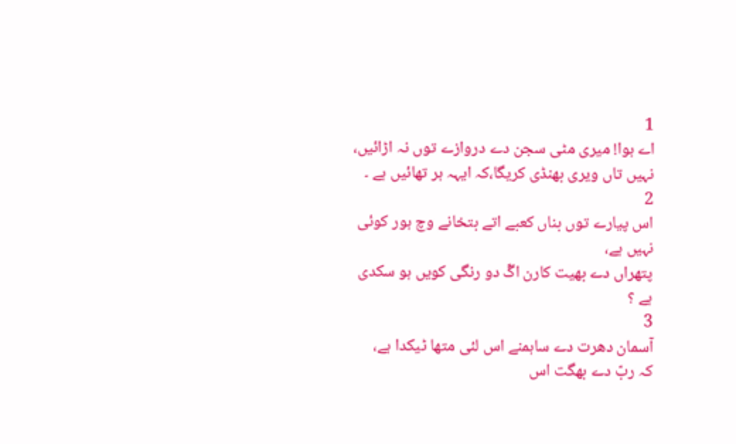1
اے ہوا! میری مٹی سجن دے دروازے توں نہ اڑائیں،
نہیں تاں ویری بھنڈی کریگا،کہ ایہہ ہر تھائیں ہے ۔
2
اس پیارے توں بناں کعبے اتے بتخانے وچ ہور کوئی نہیں ہے،
پتھراں دے بھیت کارن اگّ دو رنگی کویں ہو سکدی ہے ؟
3
آسمان دھرت دے ساہمنے اس لئی متھا ٹیکدا ہے،
کہ ربّ دے بھگت اس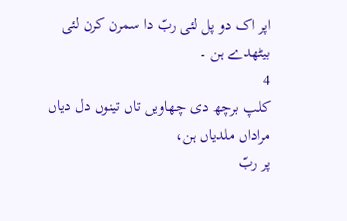اپر اک دو پل لئی ربّ دا سمرن کرن لئی بیٹھدے ہن ۔
4
کلپ برچھ دی چھاویں تاں تینوں دل دیاں مراداں ملدیاں ہن،
پر ربّ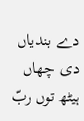دے بندیاں دی چھاں ہیٹھ توں ربّ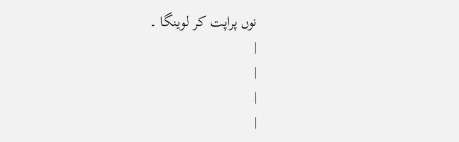نوں پراپت کر لوینگا ۔
|
|
|
|